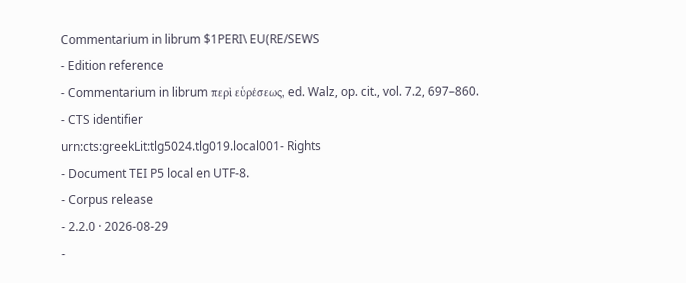Commentarium in librum $1PERI\ EU(RE/SEWS
- Edition reference
- Commentarium in librum περὶ εὑρέσεως, ed. Walz, op. cit., vol. 7.2, 697–860.
- CTS identifier
urn:cts:greekLit:tlg5024.tlg019.local001- Rights
- Document TEI P5 local en UTF-8.
- Corpus release
- 2.2.0 · 2026-08-29
-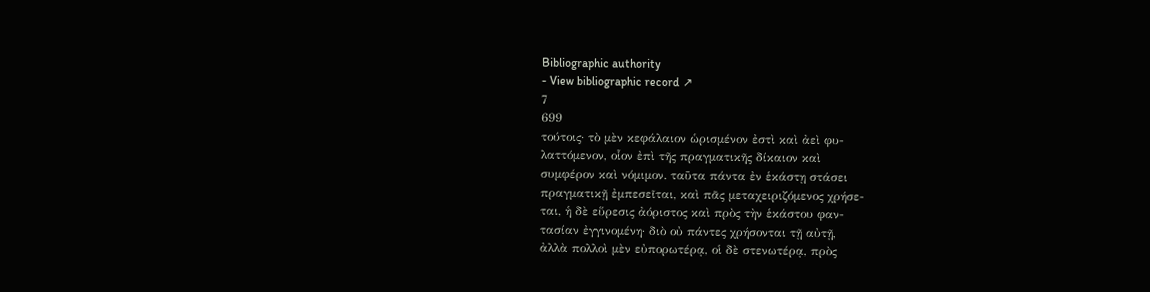Bibliographic authority
- View bibliographic record ↗
7
699
τούτοις· τὸ μὲν κεφάλαιον ὡρισμένον ἐστὶ καὶ ἀεὶ φυ-
λαττόμενον, οἷον ἐπὶ τῆς πραγματικῆς δίκαιον καὶ
συμφέρον καὶ νόμιμον. ταῦτα πάντα ἐν ἑκάστῃ στάσει
πραγματικῇ ἐμπεσεῖται, καὶ πᾶς μεταχειριζόμενος χρήσε-
ται, ἡ δὲ εὕρεσις ἀόριστος καὶ πρὸς τὴν ἑκάστου φαν-
τασίαν ἐγγινομένη· διὸ οὐ πάντες χρήσονται τῇ αὐτῇ,
ἀλλὰ πολλοὶ μὲν εὐπορωτέρᾳ, οἱ δὲ στενωτέρᾳ, πρὸς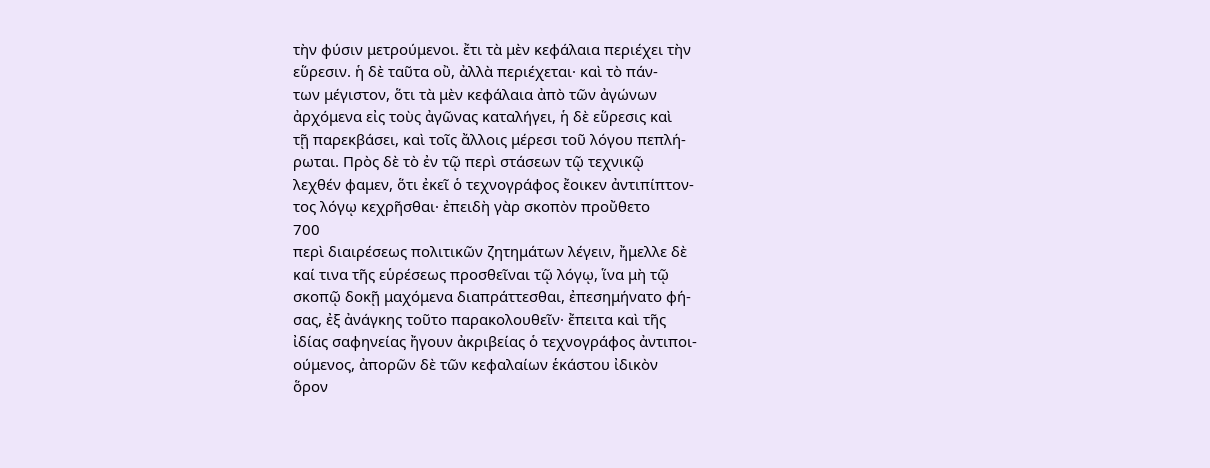τὴν φύσιν μετρούμενοι. ἔτι τὰ μὲν κεφάλαια περιέχει τὴν
εὕρεσιν. ἡ δὲ ταῦτα οὒ, ἀλλὰ περιέχεται· καὶ τὸ πάν-
των μέγιστον, ὅτι τὰ μὲν κεφάλαια ἀπὸ τῶν ἀγώνων
ἀρχόμενα εἰς τοὺς ἀγῶνας καταλήγει, ἡ δὲ εὕρεσις καὶ
τῇ παρεκβάσει, καὶ τοῖς ἄλλοις μέρεσι τοῦ λόγου πεπλή-
ρωται. Πρὸς δὲ τὸ ἐν τῷ περὶ στάσεων τῷ τεχνικῷ
λεχθέν φαμεν, ὅτι ἐκεῖ ὁ τεχνογράφος ἔοικεν ἀντιπίπτον-
τος λόγῳ κεχρῆσθαι· ἐπειδὴ γὰρ σκοπὸν προὔθετο
700
περὶ διαιρέσεως πολιτικῶν ζητημάτων λέγειν, ἤμελλε δὲ
καί τινα τῆς εὑρέσεως προσθεῖναι τῷ λόγῳ, ἵνα μὴ τῷ
σκοπῷ δοκῇ μαχόμενα διαπράττεσθαι, ἐπεσημήνατο φή-
σας, ἐξ ἀνάγκης τοῦτο παρακολουθεῖν· ἔπειτα καὶ τῆς
ἰδίας σαφηνείας ἤγουν ἀκριβείας ὁ τεχνογράφος ἀντιποι-
ούμενος, ἀπορῶν δὲ τῶν κεφαλαίων ἑκάστου ἰδικὸν
ὅρον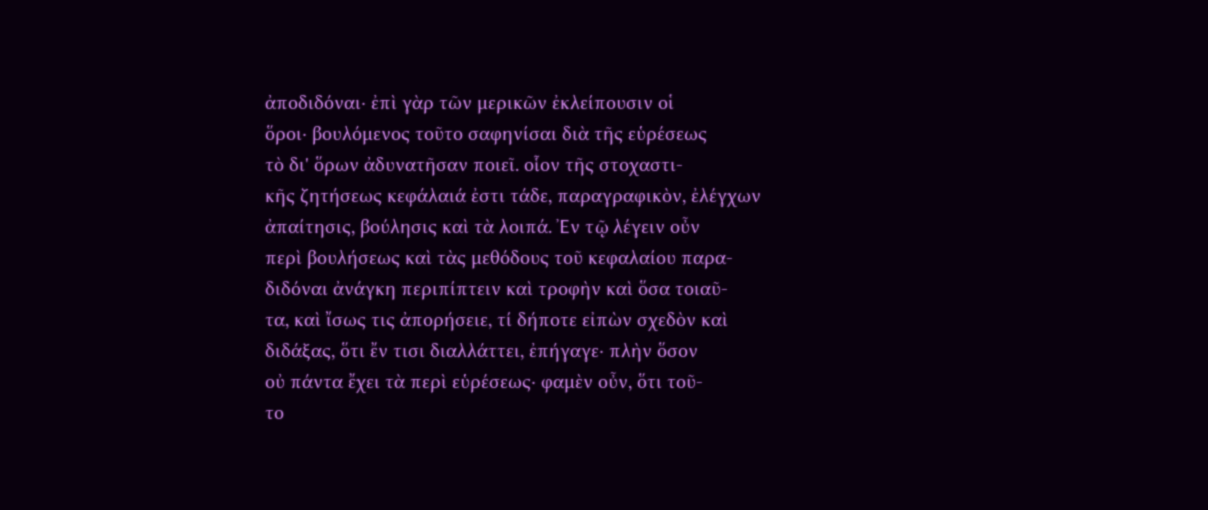ἀποδιδόναι· ἐπὶ γὰρ τῶν μερικῶν ἐκλείπουσιν οἱ
ὅροι· βουλόμενος τοῦτο σαφηνίσαι διὰ τῆς εὑρέσεως
τὸ δι' ὅρων ἀδυνατῆσαν ποιεῖ. οἷον τῆς στοχαστι-
κῆς ζητήσεως κεφάλαιά ἐστι τάδε, παραγραφικὸν, ἐλέγχων
ἀπαίτησις, βούλησις καὶ τὰ λοιπά. Ἐν τῷ λέγειν οὖν
περὶ βουλήσεως καὶ τὰς μεθόδους τοῦ κεφαλαίου παρα-
διδόναι ἀνάγκη περιπίπτειν καὶ τροφὴν καὶ ὅσα τοιαῦ-
τα, καὶ ἴσως τις ἀπορήσειε, τί δήποτε εἰπὼν σχεδὸν καὶ
διδάξας, ὅτι ἔν τισι διαλλάττει, ἐπήγαγε· πλὴν ὅσον
οὐ πάντα ἔχει τὰ περὶ εὑρέσεως· φαμὲν οὖν, ὅτι τοῦ-
το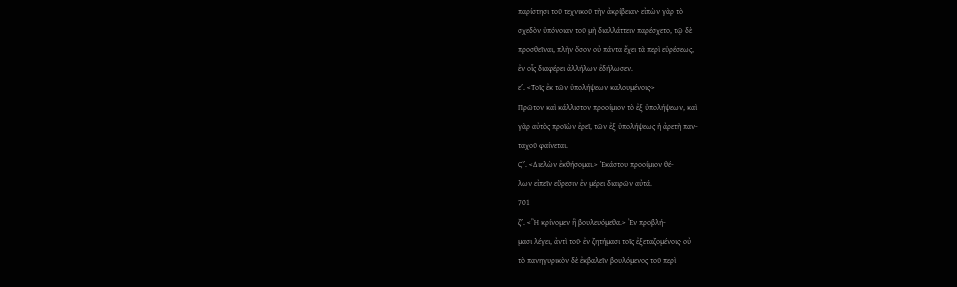παρίστησι τοῦ τεχνικοῦ τὴν ἀκρίβειαν· εἰπὼν γὰρ τὸ
σχεδὸν ὑπόνοιαν τοῦ μὴ διαλλάττειν παρέσχετο, τῷ δὲ
προσθεῖναι, πλὴν ὅσον οὐ πάντα ἔχει τὰ περὶ εὑρέσεως,
ἐν οἷς διαφέρει ἀλλήλων ἐδήλωσεν.
εʹ. <Τοῖς ἐκ τῶν ὑπολήψεων καλουμένοις·>
Πρῶτον καὶ κάλλιστον προοίμιον τὸ ἐξ ὑπολήψεων, καὶ
γὰρ αὐτὸς προϊὼν ἐρεῖ, τῶν ἐξ ὑπολήψεως ἡ ἀρετὴ παν-
ταχοῦ φαίνεται.
Ϛʹ. <Διελὼν ἐκθήσομαι.> Ἑκάστου προοίμιον θέ-
λων εἰπεῖν εὕρεσιν ἐν μέρει διαιρῶν αὐτά.
701
ζʹ. <Ἢ κρίνομεν ἢ βουλευόμεθα.> Ἐν προβλή-
μασι λέγει, ἀντὶ τοῦ· ἐν ζητήμασι τοῖς ἐξεταζομένοις· οὐ
τὸ πανηγυρικὸν δὲ ἐκβαλεῖν βουλόμενος τοῦ περὶ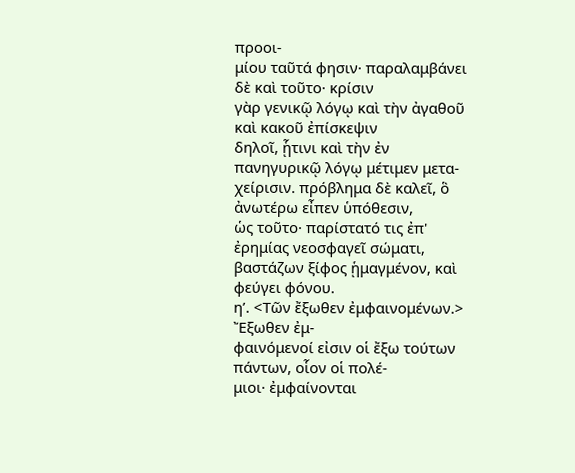προοι-
μίου ταῦτά φησιν· παραλαμβάνει δὲ καὶ τοῦτο· κρίσιν
γὰρ γενικῷ λόγῳ καὶ τὴν ἀγαθοῦ καὶ κακοῦ ἐπίσκεψιν
δηλοῖ, ᾗτινι καὶ τὴν ἐν πανηγυρικῷ λόγῳ μέτιμεν μετα-
χείρισιν. πρόβλημα δὲ καλεῖ, ὃ ἀνωτέρω εἶπεν ὑπόθεσιν,
ὡς τοῦτο· παρίστατό τις ἐπ' ἐρημίας νεοσφαγεῖ σώματι,
βαστάζων ξίφος ᾑμαγμένον, καὶ φεύγει φόνου.
ηʹ. <Τῶν ἔξωθεν ἐμφαινομένων.> Ἔξωθεν ἐμ-
φαινόμενοί εἰσιν οἱ ἔξω τούτων πάντων, οἷον οἱ πολέ-
μιοι· ἐμφαίνονται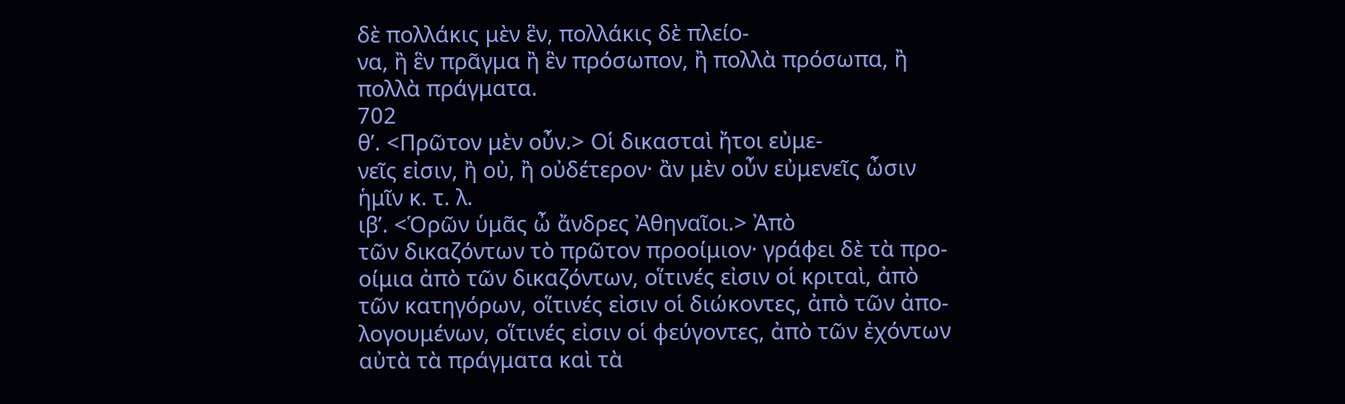δὲ πολλάκις μὲν ἓν, πολλάκις δὲ πλείο-
να, ἢ ἓν πρᾶγμα ἢ ἓν πρόσωπον, ἢ πολλὰ πρόσωπα, ἢ
πολλὰ πράγματα.
702
θʹ. <Πρῶτον μὲν οὖν.> Οἱ δικασταὶ ἤτοι εὐμε-
νεῖς εἰσιν, ἢ οὐ, ἢ οὐδέτερον· ἂν μὲν οὖν εὐμενεῖς ὦσιν
ἡμῖν κ. τ. λ.
ιβʹ. <Ὁρῶν ὑμᾶς ὦ ἄνδρες Ἀθηναῖοι.> Ἀπὸ
τῶν δικαζόντων τὸ πρῶτον προοίμιον· γράφει δὲ τὰ προ-
οίμια ἀπὸ τῶν δικαζόντων, οἵτινές εἰσιν οἱ κριταὶ, ἀπὸ
τῶν κατηγόρων, οἵτινές εἰσιν οἱ διώκοντες, ἀπὸ τῶν ἀπο-
λογουμένων, οἵτινές εἰσιν οἱ φεύγοντες, ἀπὸ τῶν ἐχόντων
αὐτὰ τὰ πράγματα καὶ τὰ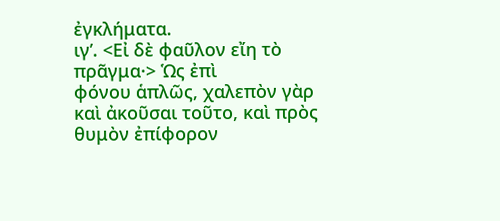ἐγκλήματα.
ιγʹ. <Εἰ δὲ φαῦλον εἴη τὸ πρᾶγμα·> Ὡς ἐπὶ
φόνου ἁπλῶς, χαλεπὸν γὰρ καὶ ἀκοῦσαι τοῦτο, καὶ πρὸς
θυμὸν ἐπίφορον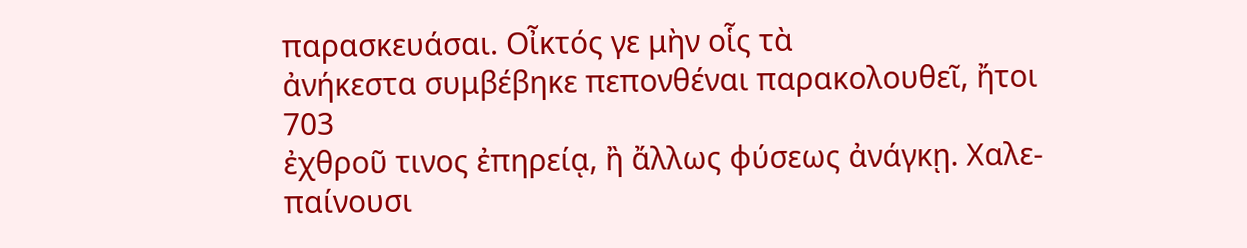παρασκευάσαι. Οἶκτός γε μὴν οἷς τὰ
ἀνήκεστα συμβέβηκε πεπονθέναι παρακολουθεῖ, ἤτοι
703
ἐχθροῦ τινος ἐπηρείᾳ, ἢ ἄλλως φύσεως ἀνάγκῃ. Χαλε-
παίνουσι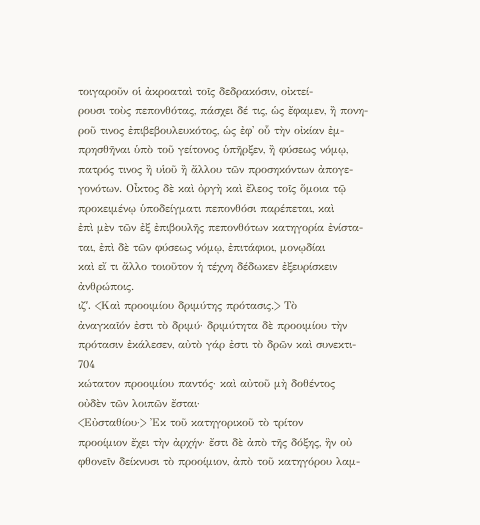τοιγαροῦν οἱ ἀκροαταὶ τοῖς δεδρακόσιν, οἰκτεί-
ρουσι τοὺς πεπονθότας, πάσχει δέ τις, ὡς ἔφαμεν, ἢ πονη-
ροῦ τινος ἐπιβεβουλευκότος, ὡς ἐφ' οὗ τὴν οἰκίαν ἐμ-
πρησθῆναι ὑπὸ τοῦ γείτονος ὑπῆρξεν, ἢ φύσεως νόμῳ,
πατρός τινος ἢ υἱοῦ ἢ ἄλλου τῶν προσηκόντων ἀπογε-
γονότων. Οἶκτος δὲ καὶ ὀργὴ καὶ ἔλεος τοῖς ὅμοια τῷ
προκειμένῳ ὑποδείγματι πεπονθόσι παρέπεται, καὶ
ἐπὶ μὲν τῶν ἐξ ἐπιβουλῆς πεπονθότων κατηγορία ἐνίστα-
ται, ἐπὶ δὲ τῶν φύσεως νόμῳ, ἐπιτάφιοι, μονῳδίαι
καὶ εἴ τι ἄλλο τοιοῦτον ἡ τέχνη δέδωκεν ἐξευρίσκειν
ἀνθρώποις.
ιζʹ. <Καὶ προοιμίου δριμύτης πρότασις.> Τὸ
ἀναγκαῖόν ἐστι τὸ δριμύ· δριμύτητα δὲ προοιμίου τὴν
πρότασιν ἐκάλεσεν, αὐτὸ γάρ ἐστι τὸ δρῶν καὶ συνεκτι-
704
κώτατον προοιμίου παντός· καὶ αὐτοῦ μὴ δοθέντος
οὐδὲν τῶν λοιπῶν ἔσται·
<Εὐσταθίου·> Ἐκ τοῦ κατηγορικοῦ τὸ τρίτον
προοίμιον ἔχει τὴν ἀρχήν· ἔστι δὲ ἀπὸ τῆς δόξης, ἣν οὐ
φθονεῖν δείκνυσι τὸ προοίμιον, ἀπὸ τοῦ κατηγόρου λαμ-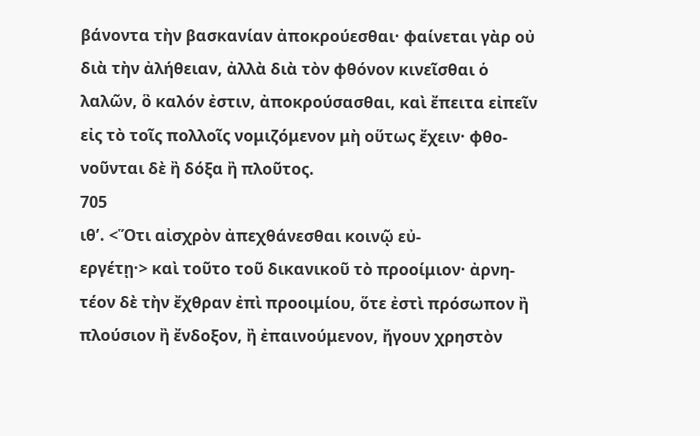βάνοντα τὴν βασκανίαν ἀποκρούεσθαι· φαίνεται γὰρ οὐ
διὰ τὴν ἀλήθειαν, ἀλλὰ διὰ τὸν φθόνον κινεῖσθαι ὁ
λαλῶν, ὃ καλόν ἐστιν, ἀποκρούσασθαι, καὶ ἔπειτα εἰπεῖν
εἰς τὸ τοῖς πολλοῖς νομιζόμενον μὴ οὕτως ἔχειν· φθο-
νοῦνται δὲ ἢ δόξα ἢ πλοῦτος.
705
ιθʹ. <Ὅτι αἰσχρὸν ἀπεχθάνεσθαι κοινῷ εὐ-
εργέτῃ·> καὶ τοῦτο τοῦ δικανικοῦ τὸ προοίμιον· ἀρνη-
τέον δὲ τὴν ἔχθραν ἐπὶ προοιμίου, ὅτε ἐστὶ πρόσωπον ἢ
πλούσιον ἢ ἔνδοξον, ἢ ἐπαινούμενον, ἤγουν χρηστὸν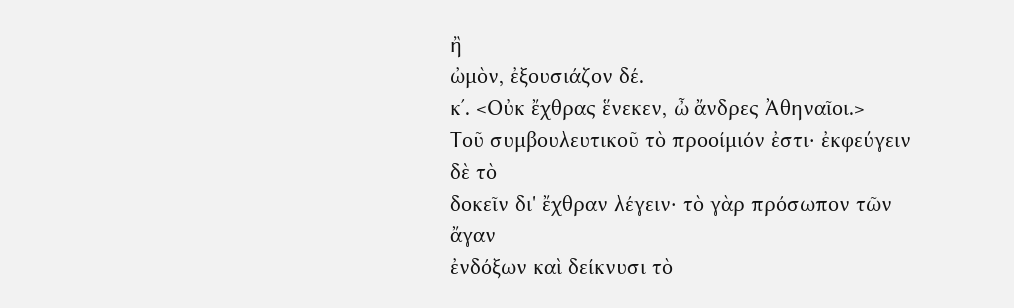ἢ
ὠμὸν, ἐξουσιάζον δέ.
κʹ. <Οὐκ ἔχθρας ἕνεκεν, ὦ ἄνδρες Ἀθηναῖοι.>
Τοῦ συμβουλευτικοῦ τὸ προοίμιόν ἐστι· ἐκφεύγειν δὲ τὸ
δοκεῖν δι' ἔχθραν λέγειν· τὸ γὰρ πρόσωπον τῶν ἄγαν
ἐνδόξων καὶ δείκνυσι τὸ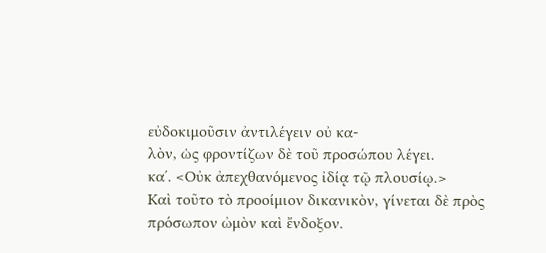εὐδοκιμοῦσιν ἀντιλέγειν οὐ κα-
λὸν, ὡς φροντίζων δὲ τοῦ προσώπου λέγει.
καʹ. <Οὐκ ἀπεχθανόμενος ἰδίᾳ τῷ πλουσίῳ.>
Καὶ τοῦτο τὸ προοίμιον δικανικὸν, γίνεται δὲ πρὸς
πρόσωπον ὠμὸν καὶ ἔνδοξον.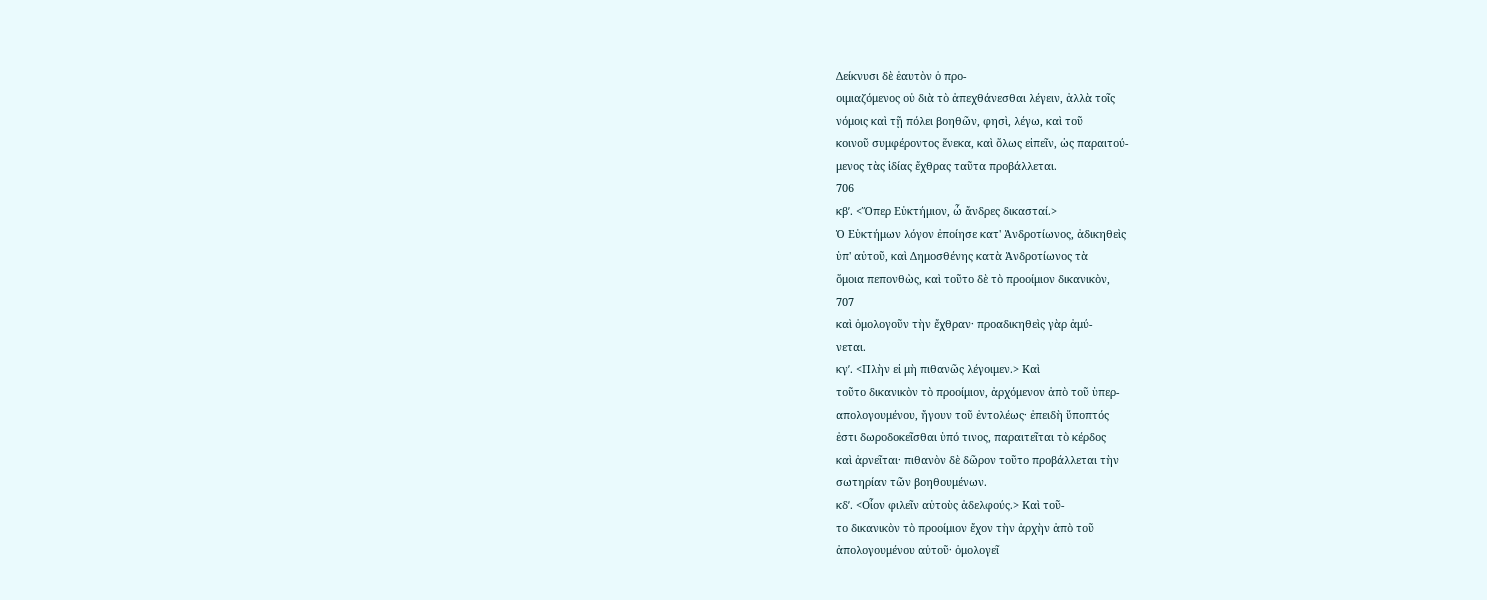Δείκνυσι δὲ ἑαυτὸν ὁ προ-
οιμιαζόμενος οὐ διὰ τὸ ἀπεχθάνεσθαι λέγειν, ἀλλὰ τοῖς
νόμοις καὶ τῇ πόλει βοηθῶν, φησὶ, λέγω, καὶ τοῦ
κοινοῦ συμφέροντος ἕνεκα, καὶ ὅλως εἰπεῖν, ὡς παραιτού-
μενος τὰς ἰδίας ἔχθρας ταῦτα προβάλλεται.
706
κβʹ. <Ὅπερ Εὐκτήμιον, ὦ ἄνδρες δικασταί.>
Ὁ Εὐκτήμων λόγον ἐποίησε κατ' Ἀνδροτίωνος, ἀδικηθεὶς
ὑπ' αὐτοῦ, καὶ Δημοσθένης κατὰ Ἀνδροτίωνος τὰ
ὅμοια πεπονθὼς, καὶ τοῦτο δὲ τὸ προοίμιον δικανικὸν,
707
καὶ ὁμολογοῦν τὴν ἔχθραν· προαδικηθεὶς γὰρ ἀμύ-
νεται.
κγʹ. <Πλὴν εἰ μὴ πιθανῶς λέγοιμεν.> Καὶ
τοῦτο δικανικὸν τὸ προοίμιον, ἀρχόμενον ἀπὸ τοῦ ὑπερ-
απολογουμένου, ἤγουν τοῦ ἐντολέως· ἐπειδὴ ὕποπτός
ἐστι δωροδοκεῖσθαι ὑπό τινος, παραιτεῖται τὸ κέρδος
καὶ ἀρνεῖται· πιθανὸν δὲ δῶρον τοῦτο προβάλλεται τὴν
σωτηρίαν τῶν βοηθουμένων.
κδʹ. <Οἷον φιλεῖν αὐτοὺς ἀδελφούς.> Καὶ τοῦ-
το δικανικὸν τὸ προοίμιον ἔχον τὴν ἀρχὴν ἀπὸ τοῦ
ἀπολογουμένου αὐτοῦ· ὁμολογεῖ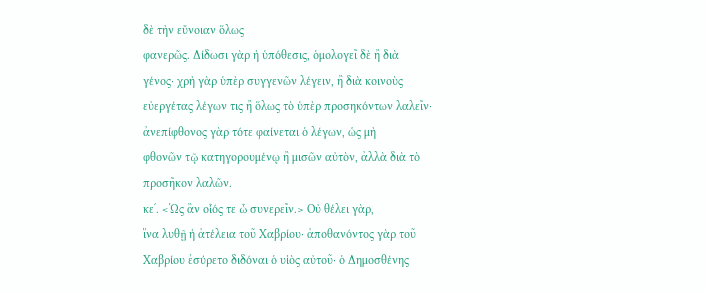δὲ τὴν εὔνοιαν ὅλως
φανερῶς. Δίδωσι γὰρ ἡ ὑπόθεσις, ὁμολογεῖ δὲ ἢ διὰ
γένος· χρὴ γὰρ ὑπὲρ συγγενῶν λέγειν, ἢ διὰ κοινοὺς
εὐεργέτας λέγων τις ἢ ὅλως τὸ ὑπὲρ προσηκόντων λαλεῖν·
ἀνεπίφθονος γὰρ τότε φαίνεται ὁ λέγων, ὡς μὴ
φθονῶν τῷ κατηγορουμένῳ ἢ μισῶν αὐτὸν, ἀλλὰ διὰ τὸ
προσῆκον λαλῶν.
κεʹ. <Ὡς ἂν οἷός τε ὦ συνερεῖν.> Οὐ θέλει γὰρ,
ἵνα λυθῇ ἡ ἀτέλεια τοῦ Χαβρίου· ἀποθανόντος γὰρ τοῦ
Χαβρίου ἐσύρετο διδόναι ὁ υἱὸς αὐτοῦ· ὁ Δημοσθένης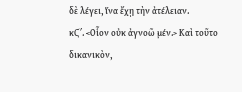δὲ λέγει, ἵνα ἔχῃ τὴν ἀτέλειαν.
κϚʹ. <Οἷον οὐκ ἀγνοῶ μέν.> Καὶ τοῦτο δικανικὸν,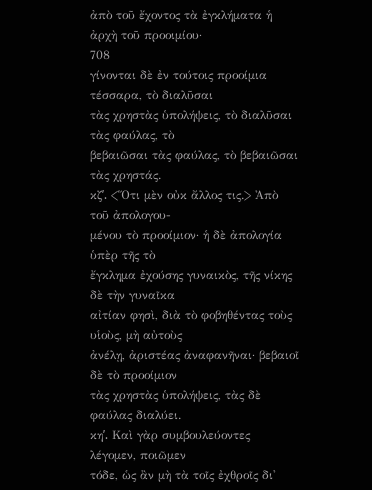ἀπὸ τοῦ ἔχοντος τὰ ἐγκλήματα ἡ ἀρχὴ τοῦ προοιμίου·
708
γίνονται δὲ ἐν τούτοις προοίμια τέσσαρα, τὸ διαλῦσαι
τὰς χρηστὰς ὑπολήψεις, τὸ διαλῦσαι τὰς φαύλας, τὸ
βεβαιῶσαι τὰς φαύλας, τὸ βεβαιῶσαι τὰς χρηστάς.
κζʹ. <Ὅτι μὲν οὐκ ἄλλος τις.> Ἀπὸ τοῦ ἀπολογου-
μένου τὸ προοίμιον· ἡ δὲ ἀπολογία ὑπὲρ τῆς τὸ
ἔγκλημα ἐχούσης γυναικὸς, τῆς νίκης δὲ τὴν γυναῖκα
αἰτίαν φησὶ, διὰ τὸ φοβηθέντας τοὺς υἱοὺς, μὴ αὐτοὺς
ἀνέλῃ, ἀριστέας ἀναφανῆναι· βεβαιοῖ δὲ τὸ προοίμιον
τὰς χρηστὰς ὑπολήψεις, τὰς δὲ φαύλας διαλύει.
κηʹ. Καὶ γὰρ συμβουλεύοντες λέγομεν, ποιῶμεν
τόδε, ὡς ἂν μὴ τὰ τοῖς ἐχθροῖς δι'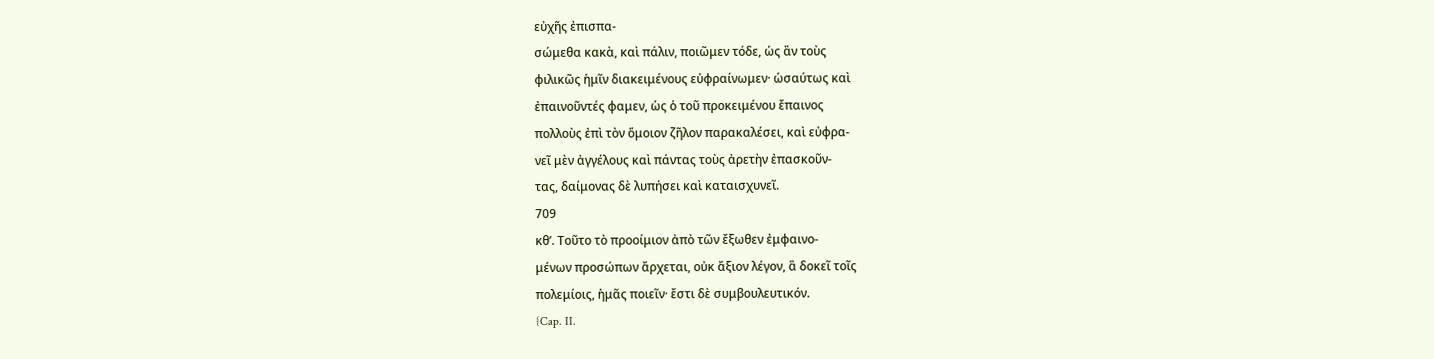εὐχῆς ἐπισπα-
σώμεθα κακὰ, καὶ πάλιν, ποιῶμεν τόδε, ὡς ἂν τοὺς
φιλικῶς ἡμῖν διακειμένους εὐφραίνωμεν· ὡσαύτως καὶ
ἐπαινοῦντές φαμεν, ὡς ὁ τοῦ προκειμένου ἔπαινος
πολλοὺς ἐπὶ τὸν ὅμοιον ζῆλον παρακαλέσει, καὶ εὐφρα-
νεῖ μὲν ἀγγέλους καὶ πάντας τοὺς ἀρετὴν ἐπασκοῦν-
τας, δαίμονας δὲ λυπήσει καὶ καταισχυνεῖ.
709
κθʹ. Τοῦτο τὸ προοίμιον ἀπὸ τῶν ἔξωθεν ἐμφαινο-
μένων προσώπων ἄρχεται, οὐκ ἄξιον λέγον, ἃ δοκεῖ τοῖς
πολεμίοις, ἡμᾶς ποιεῖν· ἔστι δὲ συμβουλευτικόν.
{Cap. II.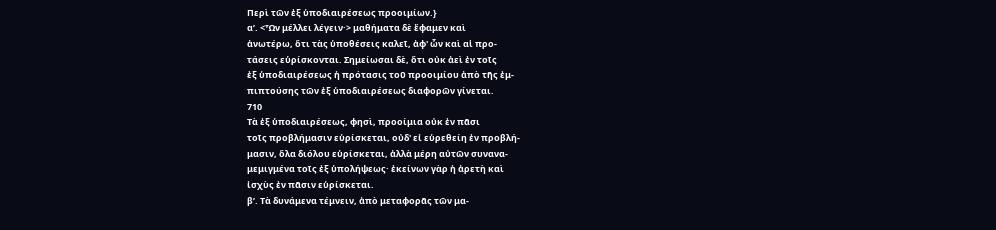Περὶ τῶν ἐξ ὑποδιαιρέσεως προοιμίων.}
αʹ. <Ὧν μέλλει λέγειν·> μαθήματα δὲ ἔφαμεν καὶ
ἀνωτέρω, ὅτι τὰς ὑποθέσεις καλεῖ, ἀφ' ὧν καὶ αἱ προ-
τάσεις εὑρίσκονται. Σημείωσαι δὲ, ὅτι οὐκ ἀεὶ ἐν τοῖς
ἐξ ὑποδιαιρέσεως ἡ πρότασις τοῦ προοιμίου ἀπὸ τῆς ἐμ-
πιπτούσης τῶν ἐξ ὑποδιαιρέσεως διαφορῶν γίνεται.
710
Τὰ ἐξ ὑποδιαιρέσεως, φησὶ, προοίμια οὐκ ἐν πᾶσι
τοῖς προβλήμασιν εὑρίσκεται, οὐδ' εἰ εὑρεθείη ἐν προβλή-
μασιν, ὅλα διόλου εὑρίσκεται, ἀλλὰ μέρη αὐτῶν συνανα-
μεμιγμένα τοῖς ἐξ ὑπολήψεως· ἐκείνων γὰρ ἡ ἀρετὴ καὶ
ἰσχὺς ἐν πᾶσιν εὑρίσκεται.
βʹ. Τὰ δυνάμενα τέμνειν, ἀπὸ μεταφορᾶς τῶν μα-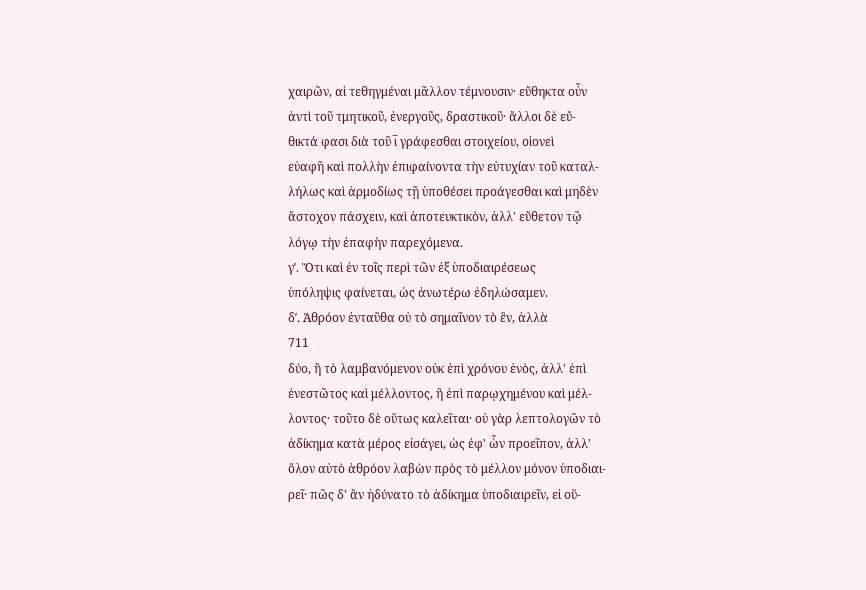χαιρῶν, αἱ τεθηγμέναι μᾶλλον τέμνουσιν· εὔθηκτα οὖν
ἀντὶ τοῦ τμητικοῦ, ἐνεργοῦς, δραστικοῦ· ἄλλοι δὲ εὔ-
θικτά φασι διὰ τοῦ ι̅ γράφεσθαι στοιχείου, οἱονεὶ
εὐαφῆ καὶ πολλὴν ἐπιφαίνοντα τὴν εὐτυχίαν τοῦ καταλ-
λήλως καὶ ἁρμοδίως τῇ ὑποθέσει προάγεσθαι καὶ μηδὲν
ἄστοχον πάσχειν, καὶ ἀποτευκτικὸν, ἀλλ' εὔθετον τῷ
λόγῳ τὴν ἐπαφὴν παρεχόμενα.
γʹ. Ὅτι καὶ ἐν τοῖς περὶ τῶν ἐξ ὑποδιαιρέσεως
ὑπόληψις φαίνεται, ὡς ἀνωτέρω ἐδηλώσαμεν.
δʹ. Ἀθρόον ἐνταῦθα οὐ τὸ σημαῖνον τὸ ἓν, ἀλλὰ
711
δύο, ἢ τὸ λαμβανόμενον οὐκ ἐπὶ χρόνου ἑνὸς, ἀλλ' ἐπὶ
ἐνεστῶτος καὶ μέλλοντος, ἢ ἐπὶ παρῳχημένου καὶ μέλ-
λοντος· τοῦτο δὲ οὕτως καλεῖται· οὐ γὰρ λεπτολογῶν τὸ
ἀδίκημα κατὰ μέρος εἰσάγει, ὡς ἐφ' ὧν προεῖπον, ἀλλ'
ὅλον αὐτὸ ἀθρόον λαβὼν πρὸς τὸ μέλλον μόνον ὑποδιαι-
ρεῖ· πῶς δ' ἂν ἠδύνατο τὸ ἀδίκημα ὑποδιαιρεῖν, εἰ οὕ-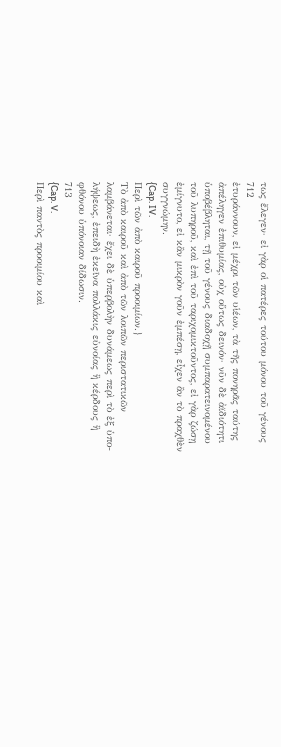τως ἔλεγεν· εἰ γὰρ οἱ πατέρες τούτου μόνου τοῦ γένους
712
ἐτυράννουν, εἰ μέχρι τῶν υἱέων, τὰ τῆς πονηρᾶς ταύτης
ἀπέληγεν ἐπιθυμίας, οὐχ οὕτως δεινόν· νῦν δὲ ἀϊδιότητι
ὑποβέβληται, τῇ τοῦ γένους διαδοχῇ συμπαρατεινομένου
τοῦ λυπηροῦ, καὶ ἐπὶ τοῦ ταριχομικτοῦντος, εἰ γὰρ ζώσῃ
ἐμίγνυτο, εἰ κἂν μικρὸν γοῦν ἐμπέσῃ, εἶχεν ἂν τὸ πραχθὲν
συγγνώμην.
{Cap. IV.
Περὶ τῶν ἀπὸ καιροῦ προοιμίων.}
Τὸ ἀπὸ καιροῦ καὶ ἀπὸ τῶν λοιπῶν περιστατικῶν
λαμβάνεται· ἔχει δὲ ὑπερβολὴν δυνάμεως περὶ τὸ ἐξ ὑπο-
λήψεως, ἐπειδὴ ἐκεῖνα πολλάκις εὐνοίας ἢ κέρδους ἢ
φθόνου ὑπόνοιαν δίδωσιν.
713
{Cap. V.
Περὶ παντὸς προοιμίου καὶ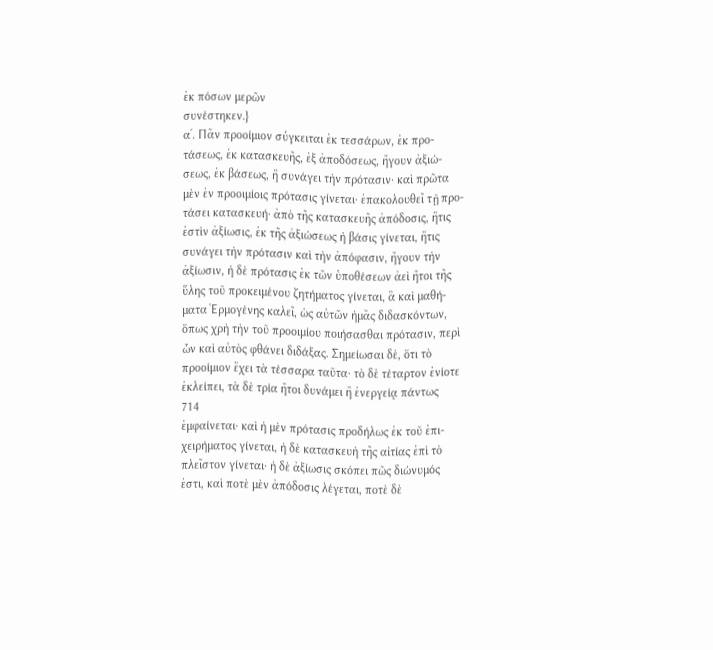ἐκ πόσων μερῶν
συνέστηκεν.}
αʹ. Πᾶν προοίμιον σύγκειται ἐκ τεσσάρων, ἐκ προ-
τάσεως, ἐκ κατασκευῆς, ἐξ ἀποδόσεως, ἤγουν ἀξιώ-
σεως, ἐκ βάσεως, ἣ συνάγει τὴν πρότασιν· καὶ πρῶτα
μὲν ἐν προοιμίοις πρότασις γίνεται· ἐπακολουθεῖ τῇ προ-
τάσει κατασκευή· ἀπὸ τῆς κατασκευῆς ἀπόδοσις, ἥτις
ἐστὶν ἀξίωσις, ἐκ τῆς ἀξιώσεως ἡ βάσις γίνεται, ἥτις
συνάγει τὴν πρότασιν καὶ τὴν ἀπόφασιν, ἤγουν τὴν
ἀξίωσιν, ἡ δὲ πρότασις ἐκ τῶν ὑποθέσεων ἀεὶ ἤτοι τῆς
ὕλης τοῦ προκειμένου ζητήματος γίνεται, ἃ καὶ μαθή-
ματα Ἑρμογένης καλεῖ, ὡς αὐτῶν ἡμᾶς διδασκόντων,
ὅπως χρὴ τὴν τοῦ προοιμίου ποιήσασθαι πρότασιν, περὶ
ὧν καὶ αὐτὸς φθάνει διδάξας. Σημείωσαι δὲ, ὅτι τὸ
προοίμιον ἔχει τὰ τέσσαρα ταῦτα· τὸ δὲ τέταρτον ἐνίοτε
ἐκλείπει, τὰ δὲ τρία ἤτοι δυνάμει ἢ ἐνεργείᾳ πάντως
714
ἐμφαίνεται· καὶ ἡ μὲν πρότασις προδήλως ἐκ τοῦ ἐπι-
χειρήματος γίνεται, ἡ δὲ κατασκευὴ τῆς αἰτίας ἐπὶ τὸ
πλεῖστον γίνεται· ἡ δὲ ἀξίωσις σκόπει πῶς διώνυμός
ἐστι, καὶ ποτὲ μὲν ἀπόδοσις λέγεται, ποτὲ δὲ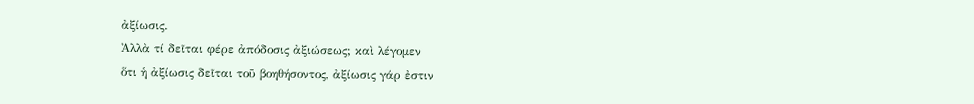ἀξίωσις.
Ἀλλὰ τί δεῖται φέρε ἀπόδοσις ἀξιώσεως; καὶ λέγομεν
ὅτι ἡ ἀξίωσις δεῖται τοῦ βοηθήσοντος, ἀξίωσις γάρ ἐστιν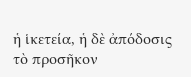ἡ ἱκετεία, ἡ δὲ ἀπόδοσις τὸ προσῆκον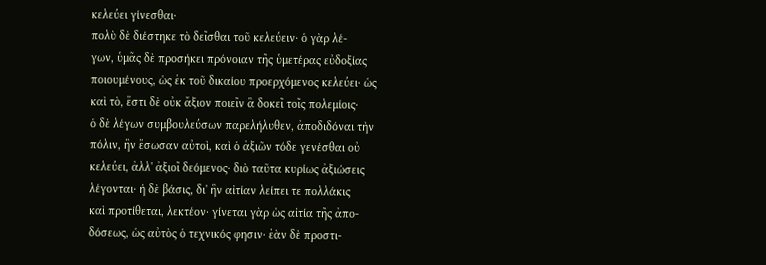κελεύει γίνεσθαι·
πολὺ δὲ διέστηκε τὸ δεῖσθαι τοῦ κελεύειν· ὁ γὰρ λέ-
γων, ὑμᾶς δὲ προσήκει πρόνοιαν τῆς ὑμετέρας εὐδοξίας
ποιουμένους, ὡς ἐκ τοῦ δικαίου προερχόμενος κελεύει· ὡς
καὶ τὸ, ἔστι δὲ οὐκ ἄξιον ποιεῖν ἃ δοκεῖ τοῖς πολεμίοις·
ὁ δὲ λέγων συμβουλεύσων παρελήλυθεν, ἀποδιδόναι τὴν
πόλιν, ἣν ἔσωσαν αὐτοὶ, καὶ ὁ ἀξιῶν τόδε γενέσθαι οὐ
κελεύει, ἀλλ' ἀξιοῖ δεόμενος· διὸ ταῦτα κυρίως ἀξιώσεις
λέγονται· ἡ δὲ βάσις, δι' ἣν αἰτίαν λείπει τε πολλάκις
καὶ προτίθεται, λεκτέον· γίνεται γὰρ ὡς αἰτία τῆς ἀπο-
δόσεως, ὡς αὐτὸς ὁ τεχνικός φησιν· ἐὰν δὲ προστι-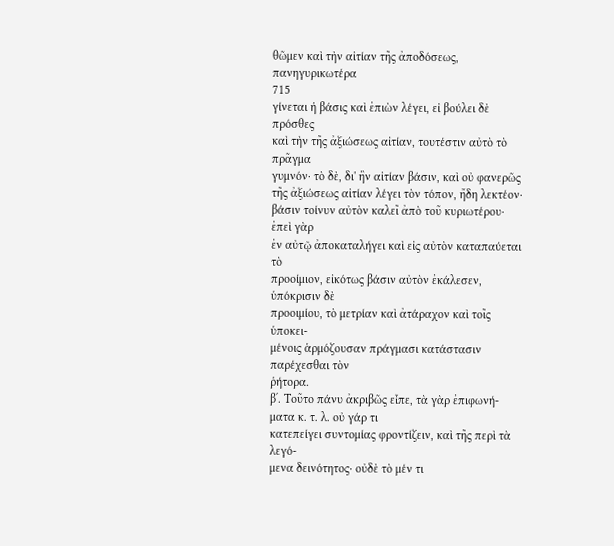θῶμεν καὶ τὴν αἰτίαν τῆς ἀποδόσεως, πανηγυρικωτέρα
715
γίνεται ἡ βάσις καὶ ἐπιὼν λέγει, εἰ βούλει δὲ πρόσθες
καὶ τὴν τῆς ἀξιώσεως αἰτίαν, τουτέστιν αὐτὸ τὸ πρᾶγμα
γυμνόν· τὸ δὲ, δι' ἣν αἰτίαν βάσιν, καὶ οὐ φανερῶς
τῆς ἀξιώσεως αἰτίαν λέγει τὸν τόπον, ἤδη λεκτέον·
βάσιν τοίνυν αὐτὸν καλεῖ ἀπὸ τοῦ κυριωτέρου· ἐπεὶ γὰρ
ἐν αὐτῷ ἀποκαταλήγει καὶ εἰς αὐτὸν καταπαύεται τὸ
προοίμιον, εἰκότως βάσιν αὐτὸν ἐκάλεσεν, ὑπόκρισιν δὲ
προοιμίου, τὸ μετρίαν καὶ ἀτάραχον καὶ τοῖς ὑποκει-
μένοις ἁρμόζουσαν πράγμασι κατάστασιν παρέχεσθαι τὸν
ῥήτορα.
βʹ. Τοῦτο πάνυ ἀκριβῶς εἶπε, τὰ γὰρ ἐπιφωνή-
ματα κ. τ. λ. οὐ γάρ τι
κατεπείγει συντομίας φροντίζειν, καὶ τῆς περὶ τὰ λεγό-
μενα δεινότητος· οὐδὲ τὸ μέν τι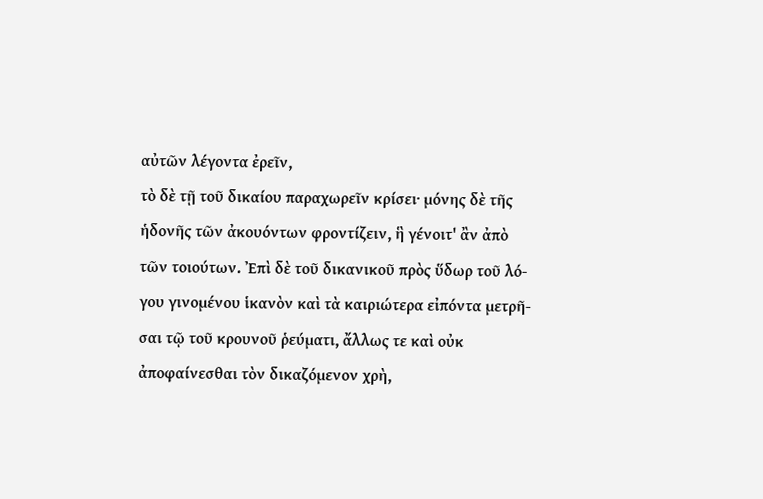αὐτῶν λέγοντα ἐρεῖν,
τὸ δὲ τῇ τοῦ δικαίου παραχωρεῖν κρίσει· μόνης δὲ τῆς
ἡδονῆς τῶν ἀκουόντων φροντίζειν, ἣ γένοιτ' ἂν ἀπὸ
τῶν τοιούτων. Ἐπὶ δὲ τοῦ δικανικοῦ πρὸς ὕδωρ τοῦ λό-
γου γινομένου ἱκανὸν καὶ τὰ καιριώτερα εἰπόντα μετρῆ-
σαι τῷ τοῦ κρουνοῦ ῥεύματι, ἄλλως τε καὶ οὐκ
ἀποφαίνεσθαι τὸν δικαζόμενον χρὴ,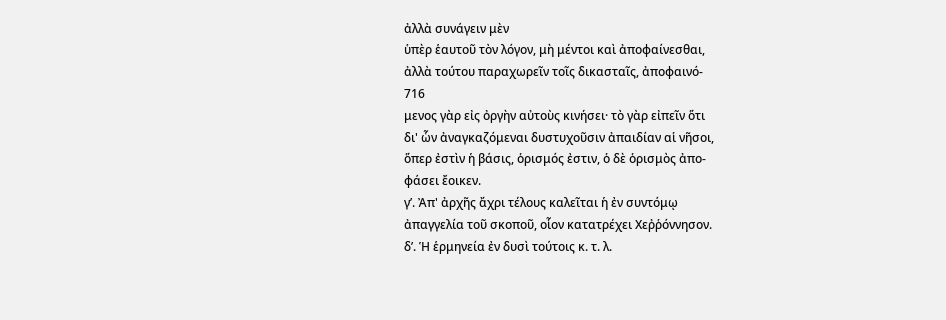ἀλλὰ συνάγειν μὲν
ὑπὲρ ἑαυτοῦ τὸν λόγον, μὴ μέντοι καὶ ἀποφαίνεσθαι,
ἀλλὰ τούτου παραχωρεῖν τοῖς δικασταῖς, ἀποφαινό-
716
μενος γὰρ εἰς ὀργὴν αὐτοὺς κινήσει· τὸ γὰρ εἰπεῖν ὅτι
δι' ὧν ἀναγκαζόμεναι δυστυχοῦσιν ἀπαιδίαν αἱ νῆσοι,
ὅπερ ἐστὶν ἡ βάσις, ὁρισμός ἐστιν, ὁ δὲ ὁρισμὸς ἀπο-
φάσει ἔοικεν.
γʹ. Ἀπ' ἀρχῆς ἄχρι τέλους καλεῖται ἡ ἐν συντόμῳ
ἀπαγγελία τοῦ σκοποῦ, οἷον κατατρέχει Χεῤῥόννησον.
δʹ. Ἡ ἑρμηνεία ἐν δυσὶ τούτοις κ. τ. λ.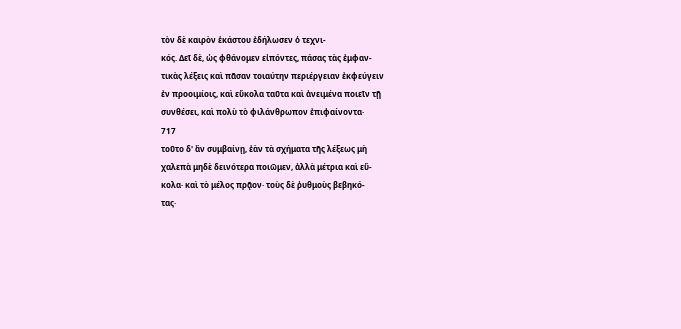τὸν δὲ καιρὸν ἑκάστου ἐδήλωσεν ὁ τεχνι-
κός. Δεῖ δὲ, ὡς φθάνομεν εἰπόντες, πάσας τὰς ἐμφαν-
τικὰς λέξεις καὶ πᾶσαν τοιαύτην περιέργειαν ἐκφεύγειν
ἐν προοιμίοις, καὶ εὔκολα ταῦτα καὶ ἀνειμένα ποιεῖν τῇ
συνθέσει, καὶ πολὺ τὸ φιλάνθρωπον ἐπιφαίνοντα·
717
τοῦτο δ' ἂν συμβαίνῃ, ἐὰν τὰ σχήματα τῆς λέξεως μὴ
χαλεπὰ μηδὲ δεινότερα ποιῶμεν, ἀλλὰ μέτρια καὶ εὔ-
κολα· καὶ τὸ μέλος πρᾷον· τοὺς δὲ ῥυθμοὺς βεβηκό-
τας·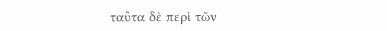ταῦτα δὲ περὶ τῶν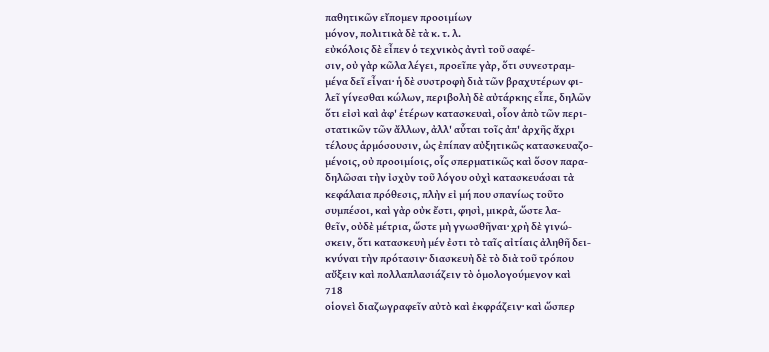παθητικῶν εἴπομεν προοιμίων
μόνον, πολιτικὰ δὲ τὰ κ. τ. λ.
εὐκόλοις δὲ εἶπεν ὁ τεχνικὸς ἀντὶ τοῦ σαφέ-
σιν, οὐ γὰρ κῶλα λέγει, προεῖπε γὰρ, ὅτι συνεστραμ-
μένα δεῖ εἶναι· ἡ δὲ συστροφὴ διὰ τῶν βραχυτέρων φι-
λεῖ γίνεσθαι κώλων, περιβολὴ δὲ αὐτάρκης εἶπε, δηλῶν
ὅτι εἰσὶ καὶ ἀφ' ἑτέρων κατασκευαὶ, οἷον ἀπὸ τῶν περι-
στατικῶν τῶν ἄλλων, ἀλλ' αὗται τοῖς ἀπ' ἀρχῆς ἄχρι
τέλους ἁρμόσουσιν, ὡς ἐπίπαν αὐξητικῶς κατασκευαζο-
μένοις, οὐ προοιμίοις, οἷς σπερματικῶς καὶ ὅσον παρα-
δηλῶσαι τὴν ἰσχὺν τοῦ λόγου οὐχὶ κατασκευάσαι τὰ
κεφάλαια πρόθεσις, πλὴν εἰ μή που σπανίως τοῦτο
συμπέσοι, καὶ γὰρ οὐκ ἔστι, φησὶ, μικρὰ, ὥστε λα-
θεῖν, οὐδὲ μέτρια, ὥστε μὴ γνωσθῆναι· χρὴ δὲ γινώ-
σκειν, ὅτι κατασκευὴ μέν ἐστι τὸ ταῖς αἰτίαις ἀληθῆ δει-
κνύναι τὴν πρότασιν· διασκευὴ δὲ τὸ διὰ τοῦ τρόπου
αὔξειν καὶ πολλαπλασιάζειν τὸ ὁμολογούμενον καὶ
718
οἱονεὶ διαζωγραφεῖν αὐτὸ καὶ ἐκφράζειν· καὶ ὥσπερ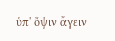ὑπ' ὄψιν ἄγειν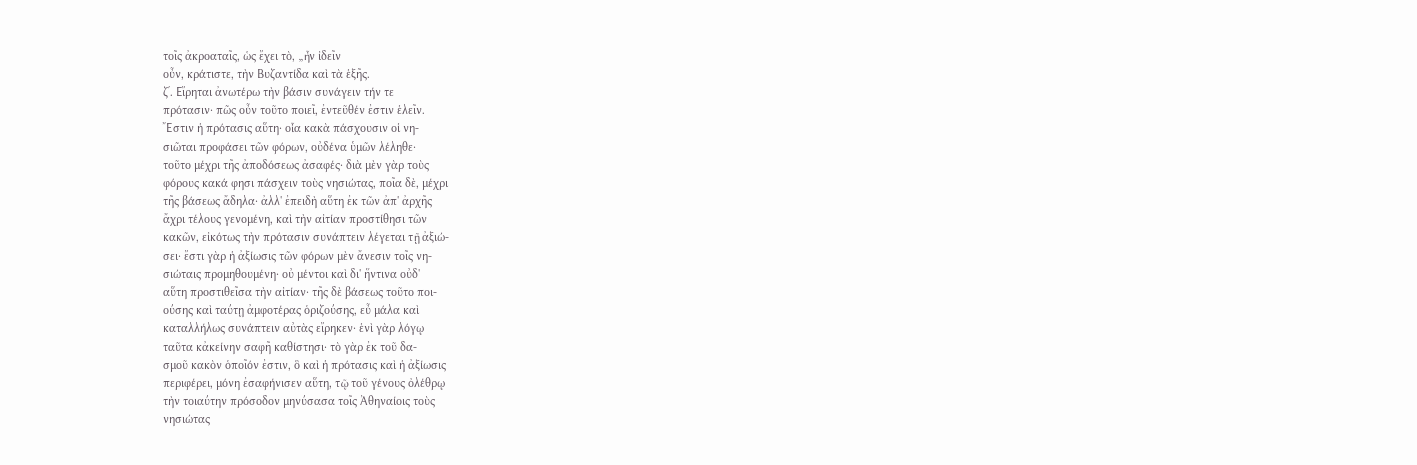τοῖς ἀκροαταῖς, ὡς ἔχει τὸ, „ἦν ἰδεῖν
οὖν, κράτιστε, τὴν Βυζαντίδα καὶ τὰ ἑξῆς.
ζʹ. Εἴρηται ἀνωτέρω τὴν βάσιν συνάγειν τήν τε
πρότασιν· πῶς οὖν τοῦτο ποιεῖ, ἐντεῦθέν ἐστιν ἑλεῖν.
Ἔστιν ἡ πρότασις αὕτη· οἷα κακὰ πάσχουσιν οἱ νη-
σιῶται προφάσει τῶν φόρων, οὐδένα ὑμῶν λέληθε·
τοῦτο μέχρι τῆς ἀποδόσεως ἀσαφές· διὰ μὲν γὰρ τοὺς
φόρους κακά φησι πάσχειν τοὺς νησιώτας, ποῖα δὲ, μέχρι
τῆς βάσεως ἄδηλα· ἀλλ' ἐπειδὴ αὕτη ἐκ τῶν ἀπ' ἀρχῆς
ἄχρι τέλους γενομένη, καὶ τὴν αἰτίαν προστίθησι τῶν
κακῶν, εἰκότως τὴν πρότασιν συνάπτειν λέγεται τῇ ἀξιώ-
σει· ἔστι γὰρ ἡ ἀξίωσις τῶν φόρων μὲν ἄνεσιν τοῖς νη-
σιώταις προμηθουμένη· οὐ μέντοι καὶ δι' ἥντινα οὐδ'
αὕτη προστιθεῖσα τὴν αἰτίαν· τῆς δὲ βάσεως τοῦτο ποι-
ούσης καὶ ταύτῃ ἀμφοτέρας ὁριζούσης, εὖ μάλα καὶ
καταλλήλως συνάπτειν αὐτὰς εἴρηκεν· ἑνὶ γὰρ λόγῳ
ταῦτα κἀκείνην σαφῆ καθίστησι· τὸ γὰρ ἐκ τοῦ δα-
σμοῦ κακὸν ὁποῖόν ἐστιν, ὃ καὶ ἡ πρότασις καὶ ἡ ἀξίωσις
περιφέρει, μόνη ἐσαφήνισεν αὕτη, τῷ τοῦ γένους ὀλέθρῳ
τὴν τοιαύτην πρόσοδον μηνύσασα τοῖς Ἀθηναίοις τοὺς
νησιώτας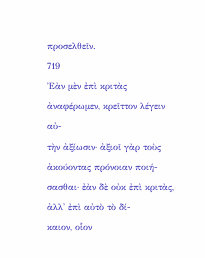προσελθεῖν.
719
Ἐὰν μὲν ἐπὶ κριτὰς ἀναφέρωμεν, κρεῖττον λέγειν αὐ-
τὴν ἀξίωσιν· ἀξιοῖ γὰρ τοὺς ἀκούοντας πρόνοιαν ποιή-
σασθαι· ἐὰν δὲ οὐκ ἐπὶ κριτὰς, ἀλλ' ἐπὶ αὐτὸ τὸ δί-
καιον, οἷον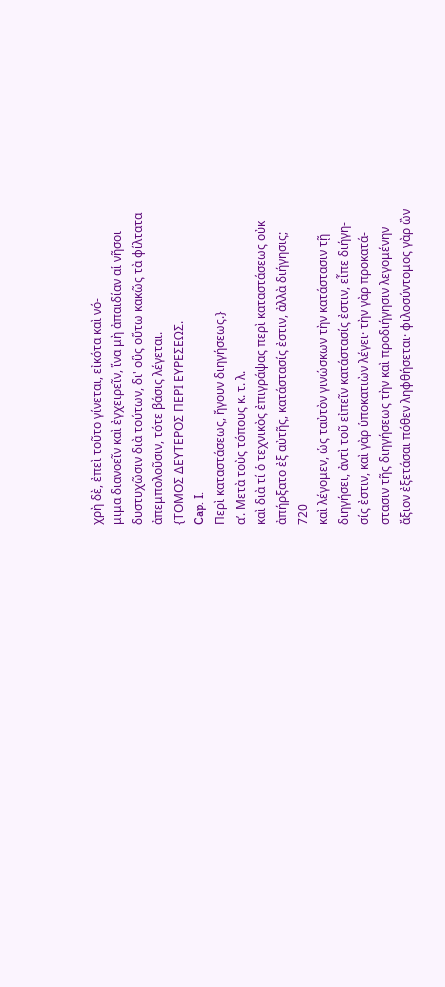χρὴ δὲ, ἐπεὶ τοῦτο γίνεται, εἰκότα καὶ νό-
μιμα διανοεῖν καὶ ἐγχειρεῖν, ἵνα μὴ ἀπαιδίαν αἱ νῆσοι
δυστυχῶσιν διὰ τούτων, δι' οὓς οὕτω κακῶς τὰ φίλτατα
ἀπεμπολοῦσιν, τότε βάσις λέγεται.
{ΤΟΜΟΣ ΔΕΥΤΕΡΟΣ ΠΕΡΙ ΕΥΡΕΣΕΩΣ.
Cap. I.
Περὶ καταστάσεως, ἤγουν διηγήσεως.}
αʹ. Μετὰ τοὺς τόπους κ. τ. λ.
καὶ διὰ τί ὁ τεχνικὸς ἐπιγράψας περὶ καταστάσεως οὐκ
ἀπήρξατο ἐξ αὐτῆς, κατάστασίς ἐστιν, ἀλλὰ διήγησις;
720
καὶ λέγομεν, ὡς ταὐτὸν γινώσκων τὴν κατάστασιν τῇ
διηγήσει, ἀντὶ τοῦ εἰπεῖν κατάστασίς ἐστιν, εἶπε διήγη-
σίς ἐστιν, καὶ γὰρ ὑποκατιὼν λέγει· τὴν γὰρ προκατά-
στασιν τῆς διηγήσεως τὴν καὶ προδιήγησιν λεγομένην
ἄξιον ἐξετάσαι πόθεν ληφθήσεται· φιλοσύντομος γὰρ ὢν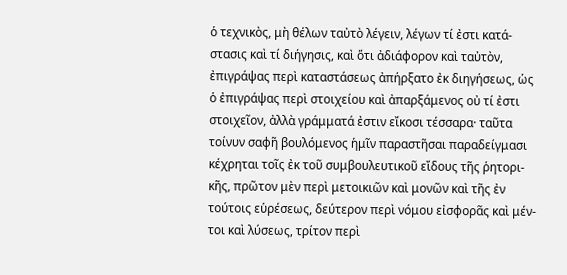ὁ τεχνικὸς, μὴ θέλων ταὐτὸ λέγειν, λέγων τί ἐστι κατά-
στασις καὶ τί διήγησις, καὶ ὅτι ἀδιάφορον καὶ ταὐτὸν,
ἐπιγράψας περὶ καταστάσεως ἀπήρξατο ἐκ διηγήσεως, ὡς
ὁ ἐπιγράψας περὶ στοιχείου καὶ ἀπαρξάμενος οὐ τί ἐστι
στοιχεῖον, ἀλλὰ γράμματά ἐστιν εἴκοσι τέσσαρα· ταῦτα
τοίνυν σαφῆ βουλόμενος ἡμῖν παραστῆσαι παραδείγμασι
κέχρηται τοῖς ἐκ τοῦ συμβουλευτικοῦ εἴδους τῆς ῥητορι-
κῆς, πρῶτον μὲν περὶ μετοικιῶν καὶ μονῶν καὶ τῆς ἐν
τούτοις εὑρέσεως, δεύτερον περὶ νόμου εἰσφορᾶς καὶ μέν-
τοι καὶ λύσεως, τρίτον περὶ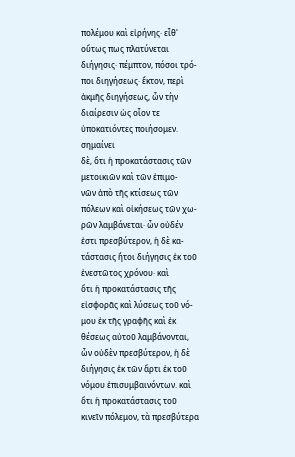πολέμου καὶ εἰρήνης· εἶθ'
οὕτως πως πλατύνεται διήγησις· πέμπτον, πόσοι τρό-
ποι διηγήσεως· ἕκτον, περὶ ἀκμῆς διηγήσεως, ὧν τὴν
διαίρεσιν ὡς οἷον τε ὑποκατιόντες ποιήσομεν. σημαίνει
δὲ, ὅτι ἡ προκατάστασις τῶν μετοικιῶν καὶ τῶν ἐπιμο-
νῶν ἀπὸ τῆς κτίσεως τῶν πόλεων καὶ οἰκήσεως τῶν χω-
ρῶν λαμβάνεται· ὧν οὐδέν ἐστι πρεσβύτερον, ἡ δὲ κα-
τάστασις ἤτοι διήγησις ἐκ τοῦ ἐνεστῶτος χρόνου· καὶ
ὅτι ἡ προκατάστασις τῆς εἰσφορᾶς καὶ λύσεως τοῦ νό-
μου ἐκ τῆς γραφῆς καὶ ἐκ θέσεως αὐτοῦ λαμβάνονται,
ὧν οὐδὲν πρεσβύτερον, ἡ δὲ διήγησις ἐκ τῶν ἄρτι ἐκ τοῦ
νόμου ἐπισυμβαινόντων. καὶ ὅτι ἡ προκατάστασις τοῦ
κινεῖν πόλεμον, τὰ πρεσβύτερα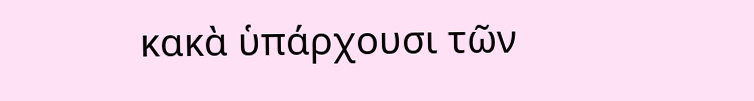κακὰ ὑπάρχουσι τῶν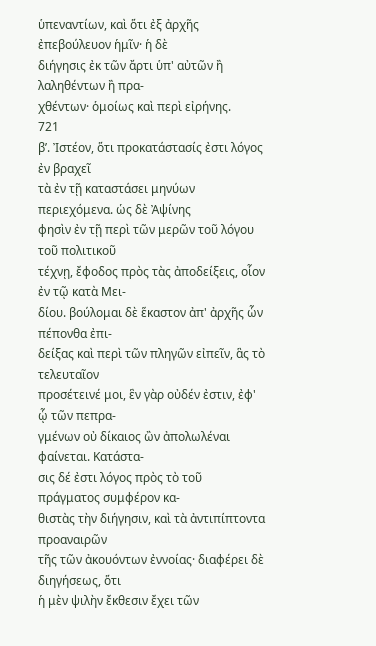ὑπεναντίων, καὶ ὅτι ἐξ ἀρχῆς ἐπεβούλευον ἡμῖν· ἡ δὲ
διήγησις ἐκ τῶν ἄρτι ὑπ' αὐτῶν ἢ λαληθέντων ἢ πρα-
χθέντων· ὁμοίως καὶ περὶ εἰρήνης.
721
βʹ. Ἰστέον, ὅτι προκατάστασίς ἐστι λόγος ἐν βραχεῖ
τὰ ἐν τῇ καταστάσει μηνύων περιεχόμενα. ὡς δὲ Ἀψίνης
φησὶν ἐν τῇ περὶ τῶν μερῶν τοῦ λόγου τοῦ πολιτικοῦ
τέχνῃ, ἔφοδος πρὸς τὰς ἀποδείξεις, οἷον ἐν τῷ κατὰ Μει-
δίου. βούλομαι δὲ ἕκαστον ἀπ' ἀρχῆς ὧν πέπονθα ἐπι-
δείξας καὶ περὶ τῶν πληγῶν εἰπεῖν, ἃς τὸ τελευταῖον
προσέτεινέ μοι, ἓν γὰρ οὐδέν ἐστιν, ἐφ' ᾧ τῶν πεπρα-
γμένων οὐ δίκαιος ὢν ἀπολωλέναι φαίνεται. Κατάστα-
σις δέ ἐστι λόγος πρὸς τὸ τοῦ πράγματος συμφέρον κα-
θιστὰς τὴν διήγησιν, καὶ τὰ ἀντιπίπτοντα προαναιρῶν
τῆς τῶν ἀκουόντων ἐννοίας· διαφέρει δὲ διηγήσεως, ὅτι
ἡ μὲν ψιλὴν ἔκθεσιν ἔχει τῶν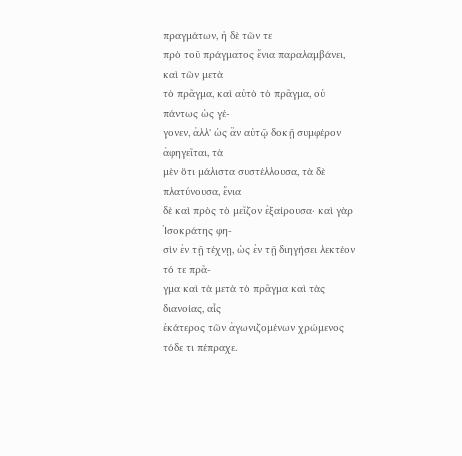πραγμάτων, ἡ δὲ τῶν τε
πρὸ τοῦ πράγματος ἔνια παραλαμβάνει, καὶ τῶν μετὰ
τὸ πρᾶγμα, καὶ αὐτὸ τὸ πρᾶγμα, οὐ πάντως ὡς γέ-
γονεν, ἀλλ' ὡς ἂν αὐτῷ δοκῇ συμφέρον ἀφηγεῖται, τὰ
μὲν ὅτι μάλιστα συστέλλουσα, τὰ δὲ πλατύνουσα, ἔνια
δὲ καὶ πρὸς τὸ μεῖζον ἐξαίρουσα· καὶ γὰρ Ἰσοκράτης φη-
σὶν ἐν τῇ τέχνῃ, ὡς ἐν τῇ διηγήσει λεκτέον τό τε πρᾶ-
γμα καὶ τὰ μετὰ τὸ πρᾶγμα καὶ τὰς διανοίας, αἷς
ἑκάτερος τῶν ἀγωνιζομένων χρώμενος τόδε τι πέπραχε.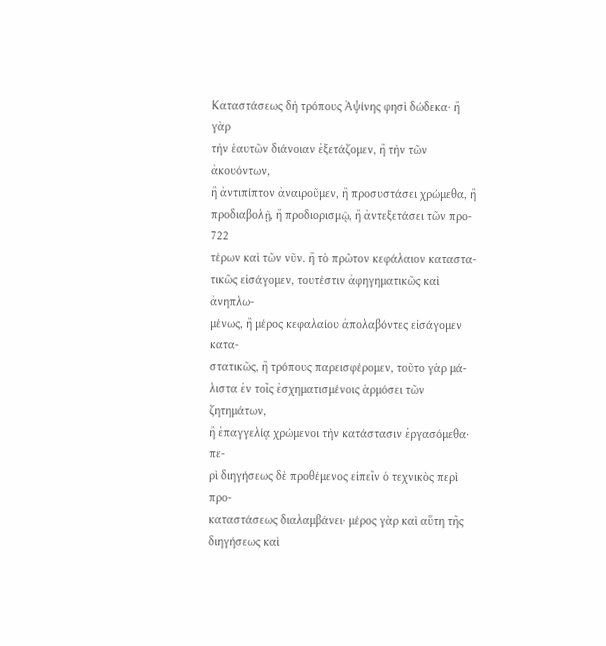Καταστάσεως δὴ τρόπους Ἀψίνης φησὶ δώδεκα· ἢ γὰρ
τὴν ἑαυτῶν διάνοιαν ἐξετάζομεν, ἢ τὴν τῶν ἀκουόντων,
ἢ ἀντιπίπτον ἀναιροῦμεν, ἢ προσυστάσει χρώμεθα, ἢ
προδιαβολῇ, ἢ προδιορισμῷ, ἢ ἀντεξετάσει τῶν προ-
722
τέρων καὶ τῶν νῦν. ἢ τὸ πρῶτον κεφάλαιον καταστα-
τικῶς εἰσάγομεν, τουτέστιν ἀφηγηματικῶς καὶ ἀνηπλω-
μένως, ἢ μέρος κεφαλαίου ἀπολαβόντες εἰσάγομεν κατα-
στατικῶς, ἢ τρόπους παρεισφέρομεν, τοῦτο γὰρ μά-
λιστα ἐν τοῖς ἐσχηματισμένοις ἁρμόσει τῶν ζητημάτων,
ἢ ἐπαγγελίᾳ χρώμενοι τὴν κατάστασιν ἐργασόμεθα· πε-
ρὶ διηγήσεως δὲ προθέμενος εἰπεῖν ὁ τεχνικὸς περὶ προ-
καταστάσεως διαλαμβάνει· μέρος γὰρ καὶ αὕτη τῆς
διηγήσεως καὶ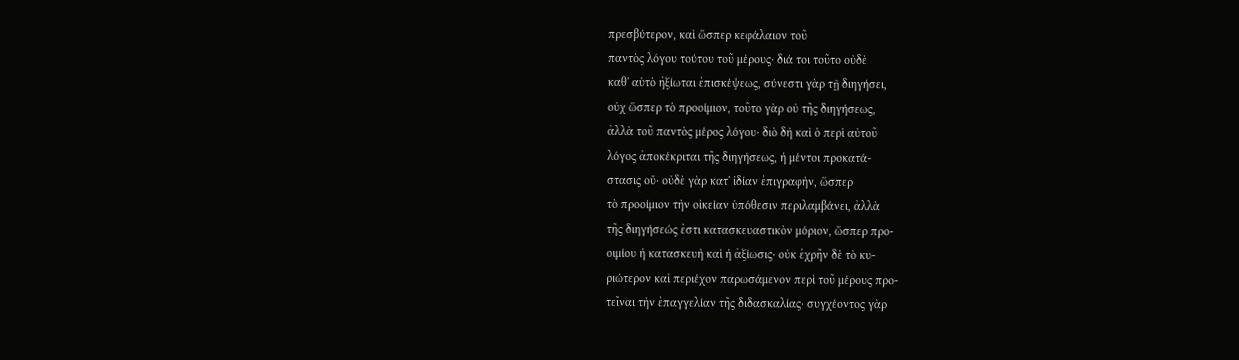πρεσβύτερον, καὶ ὥσπερ κεφάλαιον τοῦ
παντὸς λόγου τούτου τοῦ μέρους· διά τοι τοῦτο οὐδὲ
καθ' αὑτὸ ἠξίωται ἐπισκέψεως, σύνεστι γὰρ τῇ διηγήσει,
οὐχ ὥσπερ τὸ προοίμιον, τοῦτο γὰρ οὐ τῆς διηγήσεως,
ἀλλὰ τοῦ παντὸς μέρος λόγου· διὸ δὴ καὶ ὁ περὶ αὐτοῦ
λόγος ἀποκέκριται τῆς διηγήσεως, ἡ μέντοι προκατά-
στασις οὔ· οὐδὲ γὰρ κατ' ἰδίαν ἐπιγραφὴν, ὥσπερ
τὸ προοίμιον τὴν οἰκείαν ὑπόθεσιν περιλαμβάνει, ἀλλὰ
τῆς διηγήσεώς ἐστι κατασκευαστικὸν μόριον, ὥσπερ προ-
οιμίου ἡ κατασκευὴ καὶ ἡ ἀξίωσις· οὐκ ἐχρῆν δὲ τὸ κυ-
ριώτερον καὶ περιέχον παρωσάμενον περὶ τοῦ μέρους προ-
τεῖναι τὴν ἐπαγγελίαν τῆς διδασκαλίας· συγχέοντος γὰρ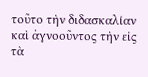τοῦτο τὴν διδασκαλίαν καὶ ἀγνοοῦντος τὴν εἰς τὰ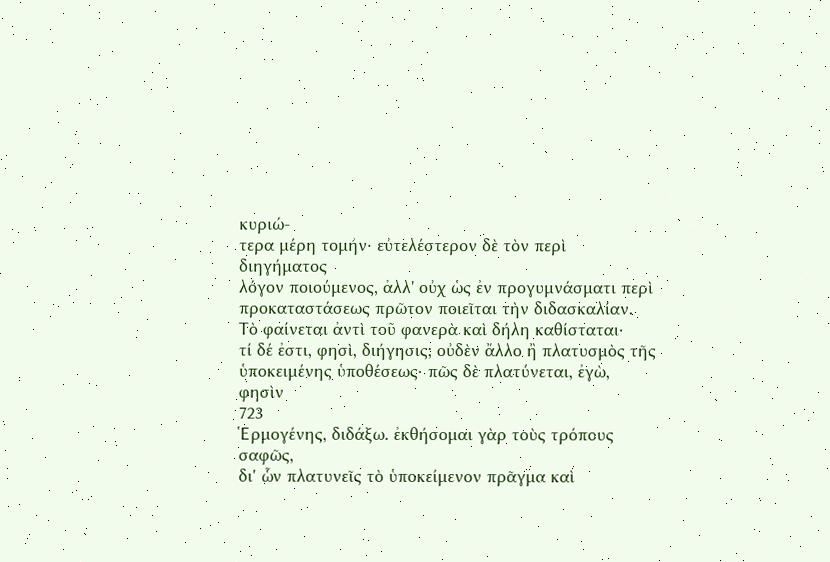κυριώ-
τερα μέρη τομήν· εὐτελέστερον δὲ τὸν περὶ διηγήματος
λόγον ποιούμενος, ἀλλ' οὐχ ὡς ἐν προγυμνάσματι περὶ
προκαταστάσεως πρῶτον ποιεῖται τὴν διδασκαλίαν.
Τὸ φαίνεται ἀντὶ τοῦ φανερὰ καὶ δήλη καθίσταται·
τί δέ ἐστι, φησὶ, διήγησις; οὐδὲν ἄλλο ἢ πλατυσμὸς τῆς
ὑποκειμένης ὑποθέσεως· πῶς δὲ πλατύνεται, ἐγὼ, φησὶν
723
Ἑρμογένης, διδάξω. ἐκθήσομαι γὰρ τοὺς τρόπους σαφῶς,
δι' ὧν πλατυνεῖς τὸ ὑποκείμενον πρᾶγμα καὶ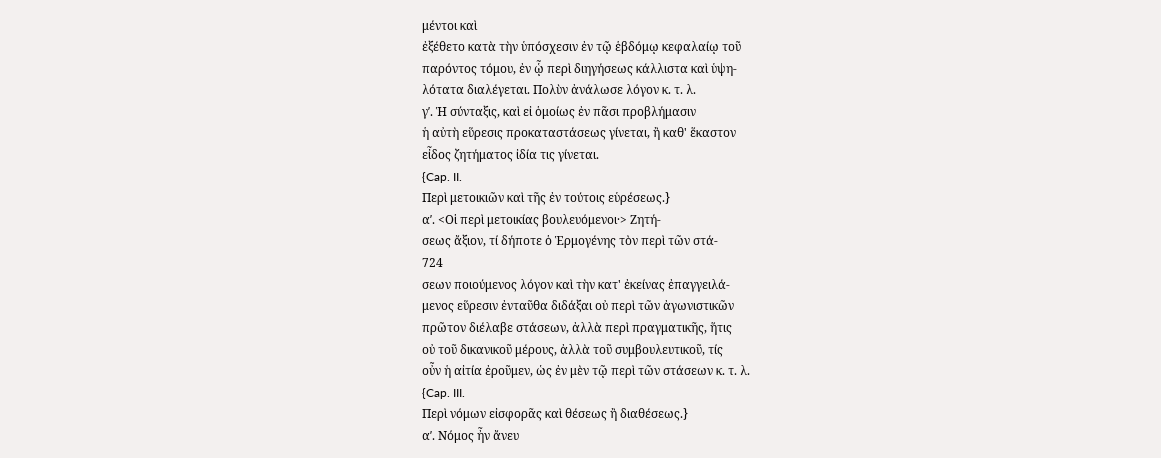μέντοι καὶ
ἐξέθετο κατὰ τὴν ὑπόσχεσιν ἐν τῷ ἑβδόμῳ κεφαλαίῳ τοῦ
παρόντος τόμου, ἐν ᾧ περὶ διηγήσεως κάλλιστα καὶ ὑψη-
λότατα διαλέγεται. Πολὺν ἀνάλωσε λόγον κ. τ. λ.
γʹ. Ἡ σύνταξις, καὶ εἰ ὁμοίως ἐν πᾶσι προβλήμασιν
ἡ αὐτὴ εὕρεσις προκαταστάσεως γίνεται, ἢ καθ' ἕκαστον
εἶδος ζητήματος ἰδία τις γίνεται.
{Cap. II.
Περὶ μετοικιῶν καὶ τῆς ἐν τούτοις εὑρέσεως.}
αʹ. <Οἱ περὶ μετοικίας βουλευόμενοι·> Ζητή-
σεως ἄξιον, τί δήποτε ὁ Ἑρμογένης τὸν περὶ τῶν στά-
724
σεων ποιούμενος λόγον καὶ τὴν κατ' ἐκείνας ἐπαγγειλά-
μενος εὕρεσιν ἐνταῦθα διδάξαι οὐ περὶ τῶν ἀγωνιστικῶν
πρῶτον διέλαβε στάσεων, ἀλλὰ περὶ πραγματικῆς, ἥτις
οὐ τοῦ δικανικοῦ μέρους, ἀλλὰ τοῦ συμβουλευτικοῦ, τίς
οὖν ἡ αἰτία ἐροῦμεν, ὡς ἐν μὲν τῷ περὶ τῶν στάσεων κ. τ. λ.
{Cap. III.
Περὶ νόμων εἰσφορᾶς καὶ θέσεως ἢ διαθέσεως.}
αʹ. Νόμος ἦν ἄνευ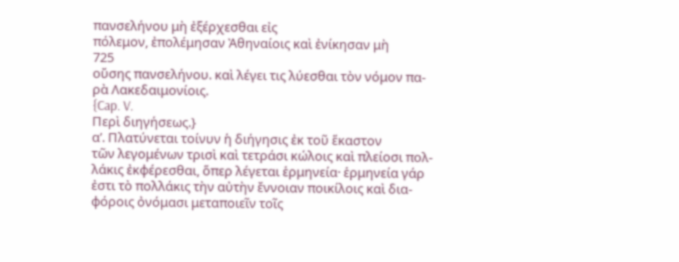πανσελήνου μὴ ἐξέρχεσθαι εἰς
πόλεμον, ἐπολέμησαν Ἀθηναίοις καὶ ἐνίκησαν μὴ
725
οὔσης πανσελήνου. καὶ λέγει τις λύεσθαι τὸν νόμον πα-
ρὰ Λακεδαιμονίοις.
{Cap. V.
Περὶ διηγήσεως.}
αʹ. Πλατύνεται τοίνυν ἡ διήγησις ἐκ τοῦ ἕκαστον
τῶν λεγομένων τρισὶ καὶ τετράσι κώλοις καὶ πλείοσι πολ-
λάκις ἐκφέρεσθαι, ὅπερ λέγεται ἑρμηνεία· ἑρμηνεία γάρ
ἐστι τὸ πολλάκις τὴν αὐτὴν ἔννοιαν ποικίλοις καὶ δια-
φόροις ὀνόμασι μεταποιεῖν τοῖς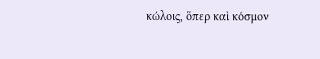κώλοις, ὅπερ καὶ κόσμον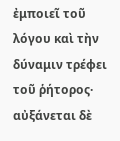ἐμποιεῖ τοῦ λόγου καὶ τὴν δύναμιν τρέφει τοῦ ῥήτορος·
αὐξάνεται δὲ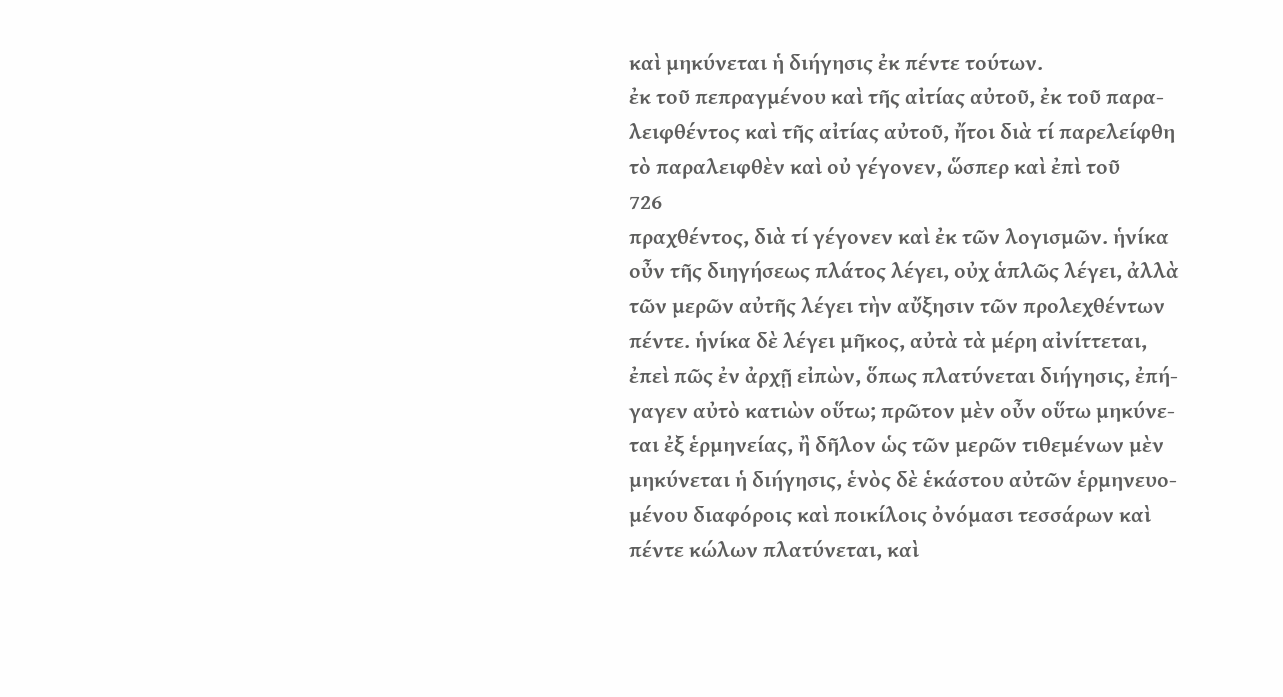καὶ μηκύνεται ἡ διήγησις ἐκ πέντε τούτων.
ἐκ τοῦ πεπραγμένου καὶ τῆς αἰτίας αὐτοῦ, ἐκ τοῦ παρα-
λειφθέντος καὶ τῆς αἰτίας αὐτοῦ, ἤτοι διὰ τί παρελείφθη
τὸ παραλειφθὲν καὶ οὐ γέγονεν, ὥσπερ καὶ ἐπὶ τοῦ
726
πραχθέντος, διὰ τί γέγονεν καὶ ἐκ τῶν λογισμῶν. ἡνίκα
οὖν τῆς διηγήσεως πλάτος λέγει, οὐχ ἁπλῶς λέγει, ἀλλὰ
τῶν μερῶν αὐτῆς λέγει τὴν αὔξησιν τῶν προλεχθέντων
πέντε. ἡνίκα δὲ λέγει μῆκος, αὐτὰ τὰ μέρη αἰνίττεται,
ἐπεὶ πῶς ἐν ἀρχῇ εἰπὼν, ὅπως πλατύνεται διήγησις, ἐπή-
γαγεν αὐτὸ κατιὼν οὕτω; πρῶτον μὲν οὖν οὕτω μηκύνε-
ται ἐξ ἑρμηνείας, ἢ δῆλον ὡς τῶν μερῶν τιθεμένων μὲν
μηκύνεται ἡ διήγησις, ἑνὸς δὲ ἑκάστου αὐτῶν ἑρμηνευο-
μένου διαφόροις καὶ ποικίλοις ὀνόμασι τεσσάρων καὶ
πέντε κώλων πλατύνεται, καὶ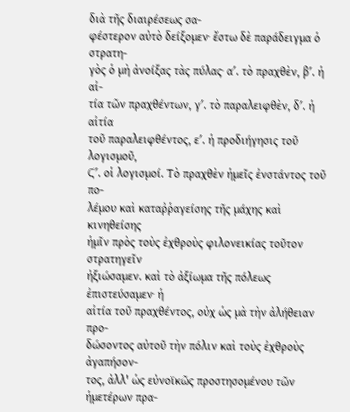διὰ τῆς διαιρέσεως σα-
φέστερον αὐτὸ δείξομεν· ἔστω δὲ παράδειγμα ὁ στρατη-
γὸς ὁ μὴ ἀνοίξας τὰς πύλας· αʹ. τὸ πραχθὲν, βʹ. ἡ αἰ-
τία τῶν πραχθέντων, γʹ. τὸ παραλειφθὲν, δʹ. ἡ αἰτία
τοῦ παραλειφθέντος, εʹ. ἡ προδιήγησις τοῦ λογισμοῦ,
Ϛʹ. οἱ λογισμοί. Τὸ πραχθὲν ἡμεῖς ἐνστάντος τοῦ πο-
λέμου καὶ καταῤῥαγείσης τῆς μάχης καὶ κινηθείσης
ἡμῖν πρὸς τοὺς ἐχθροὺς φιλονεικίας τοῦτον στρατηγεῖν
ἠξιώσαμεν. καὶ τὸ ἀξίωμα τῆς πόλεως ἐπιστεύσαμεν· ἡ
αἰτία τοῦ πραχθέντος, οὐχ ὡς μὰ τὴν ἀλήθειαν προ-
δώσοντος αὐτοῦ τὴν πόλιν καὶ τοὺς ἐχθροὺς ἀγαπήσον-
τος, ἀλλ' ὡς εὐνοϊκῶς προστησομένου τῶν ἡμετέρων πρα-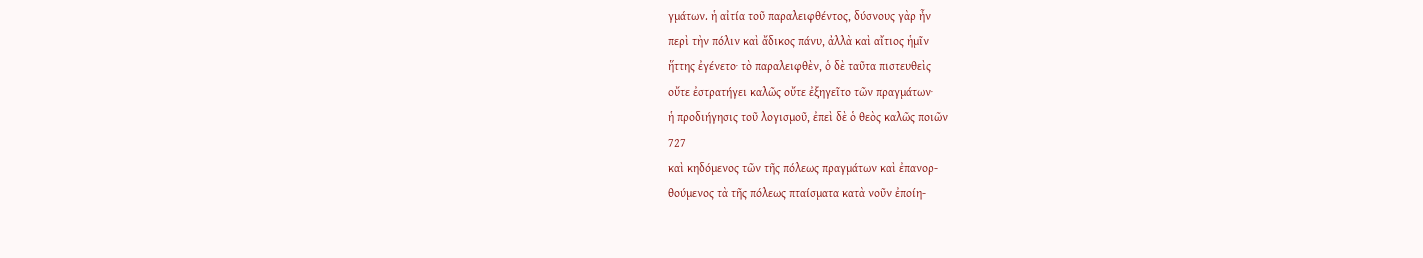γμάτων. ἡ αἰτία τοῦ παραλειφθέντος, δύσνους γὰρ ἦν
περὶ τὴν πόλιν καὶ ἄδικος πάνυ, ἀλλὰ καὶ αἴτιος ἡμῖν
ἥττης ἐγένετο· τὸ παραλειφθὲν, ὁ δὲ ταῦτα πιστευθεὶς
οὔτε ἐστρατήγει καλῶς οὔτε ἐξηγεῖτο τῶν πραγμάτων·
ἡ προδιήγησις τοῦ λογισμοῦ, ἐπεὶ δὲ ὁ θεὸς καλῶς ποιῶν
727
καὶ κηδόμενος τῶν τῆς πόλεως πραγμάτων καὶ ἐπανορ-
θούμενος τὰ τῆς πόλεως πταίσματα κατὰ νοῦν ἐποίη-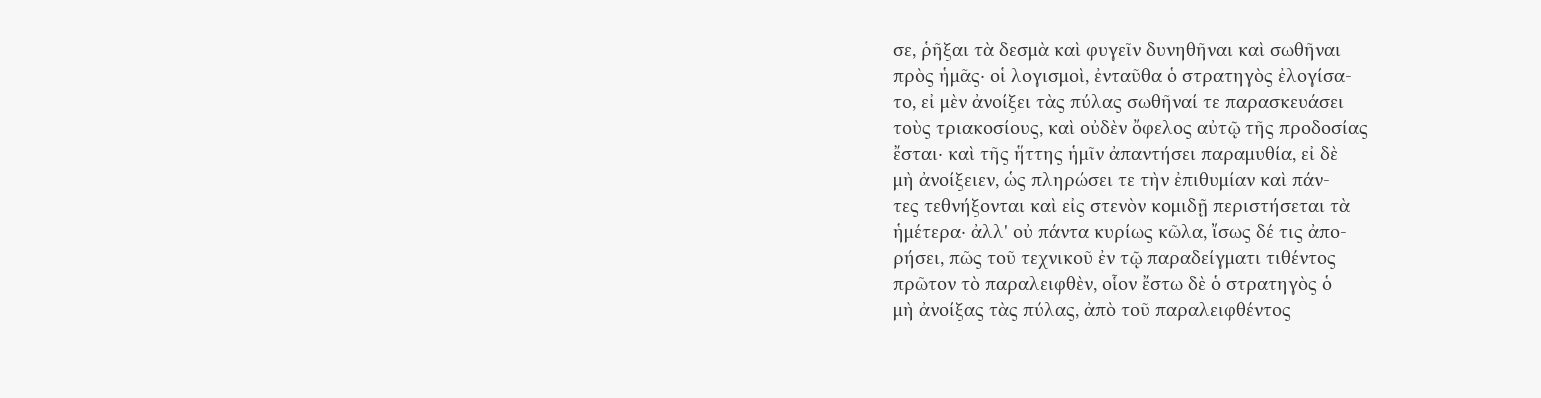σε, ῥῆξαι τὰ δεσμὰ καὶ φυγεῖν δυνηθῆναι καὶ σωθῆναι
πρὸς ἡμᾶς· οἱ λογισμοὶ, ἐνταῦθα ὁ στρατηγὸς ἐλογίσα-
το, εἰ μὲν ἀνοίξει τὰς πύλας σωθῆναί τε παρασκευάσει
τοὺς τριακοσίους, καὶ οὐδὲν ὄφελος αὐτῷ τῆς προδοσίας
ἔσται· καὶ τῆς ἥττης ἡμῖν ἀπαντήσει παραμυθία, εἰ δὲ
μὴ ἀνοίξειεν, ὡς πληρώσει τε τὴν ἐπιθυμίαν καὶ πάν-
τες τεθνήξονται καὶ εἰς στενὸν κομιδῇ περιστήσεται τὰ
ἡμέτερα· ἀλλ' οὐ πάντα κυρίως κῶλα, ἴσως δέ τις ἀπο-
ρήσει, πῶς τοῦ τεχνικοῦ ἐν τῷ παραδείγματι τιθέντος
πρῶτον τὸ παραλειφθὲν, οἷον ἔστω δὲ ὁ στρατηγὸς ὁ
μὴ ἀνοίξας τὰς πύλας, ἀπὸ τοῦ παραλειφθέντος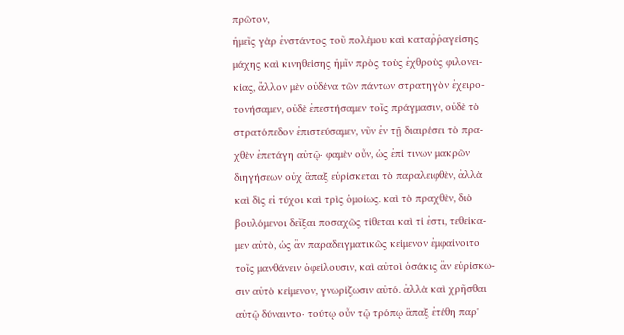πρῶτον,
ἡμεῖς γὰρ ἐνστάντος τοῦ πολέμου καὶ καταῤῥαγείσης
μάχης καὶ κινηθείσης ἡμῖν πρὸς τοὺς ἐχθροὺς φιλονει-
κίας, ἄλλον μὲν οὐδένα τῶν πάντων στρατηγὸν ἐχειρο-
τονήσαμεν, οὐδὲ ἐπεστήσαμεν τοῖς πράγμασιν, οὐδὲ τὸ
στρατόπεδον ἐπιστεύσαμεν, νῦν ἐν τῇ διαιρέσει τὸ πρα-
χθὲν ἐπετάγη αὐτῷ· φαμὲν οὖν, ὡς ἐπί τινων μακρῶν
διηγήσεων οὐχ ἅπαξ εὑρίσκεται τὸ παραλειφθὲν, ἀλλὰ
καὶ δὶς εἰ τύχοι καὶ τρὶς ὁμοίως. καὶ τὸ πραχθὲν, διὸ
βουλόμενοι δεῖξαι ποσαχῶς τίθεται καὶ τί ἐστι, τεθείκα-
μεν αὐτὸ, ὡς ἂν παραδειγματικῶς κείμενον ἐμφαίνοιτο
τοῖς μανθάνειν ὀφείλουσιν, καὶ αὐτοὶ ὁσάκις ἂν εὑρίσκω-
σιν αὐτὸ κείμενον, γνωρίζωσιν αὐτό. ἀλλὰ καὶ χρῆσθαι
αὐτῷ δύναιντο· τούτῳ οὖν τῷ τρόπῳ ἅπαξ ἐτέθη παρ'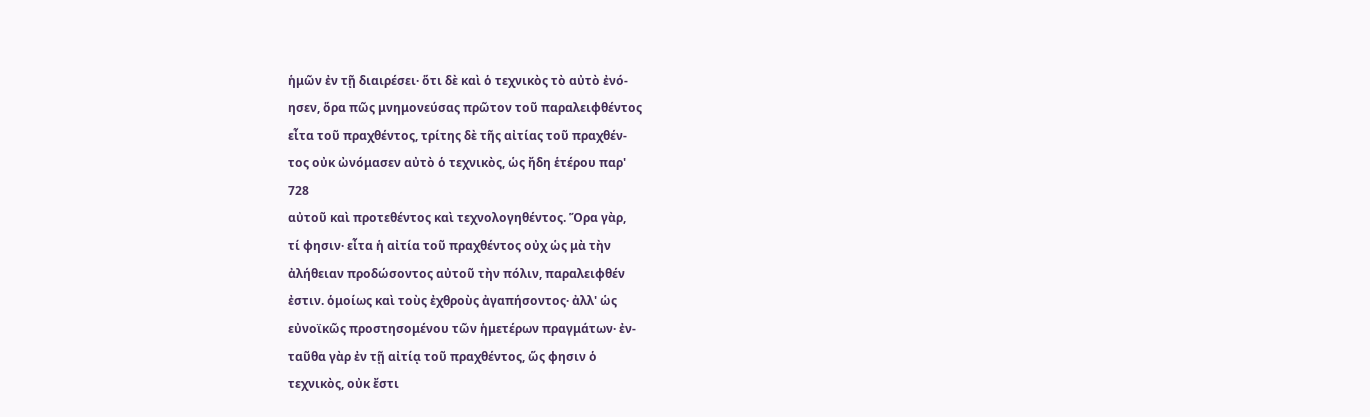ἡμῶν ἐν τῇ διαιρέσει· ὅτι δὲ καὶ ὁ τεχνικὸς τὸ αὐτὸ ἐνό-
ησεν, ὅρα πῶς μνημονεύσας πρῶτον τοῦ παραλειφθέντος
εἶτα τοῦ πραχθέντος, τρίτης δὲ τῆς αἰτίας τοῦ πραχθέν-
τος οὐκ ὠνόμασεν αὐτὸ ὁ τεχνικὸς, ὡς ἤδη ἑτέρου παρ'
728
αὐτοῦ καὶ προτεθέντος καὶ τεχνολογηθέντος. Ὅρα γὰρ,
τί φησιν· εἶτα ἡ αἰτία τοῦ πραχθέντος οὐχ ὡς μὰ τὴν
ἀλήθειαν προδώσοντος αὐτοῦ τὴν πόλιν, παραλειφθέν
ἐστιν. ὁμοίως καὶ τοὺς ἐχθροὺς ἀγαπήσοντος· ἀλλ' ὡς
εὐνοϊκῶς προστησομένου τῶν ἡμετέρων πραγμάτων· ἐν-
ταῦθα γὰρ ἐν τῇ αἰτίᾳ τοῦ πραχθέντος, ὥς φησιν ὁ
τεχνικὸς, οὐκ ἔστι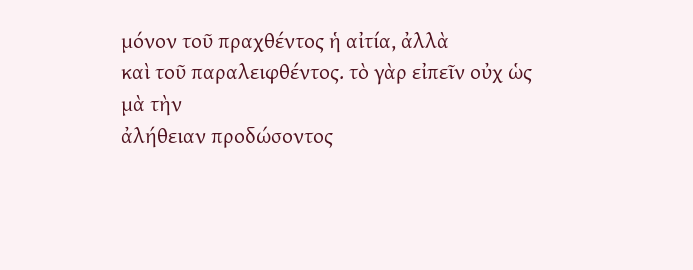μόνον τοῦ πραχθέντος ἡ αἰτία, ἀλλὰ
καὶ τοῦ παραλειφθέντος. τὸ γὰρ εἰπεῖν οὐχ ὡς μὰ τὴν
ἀλήθειαν προδώσοντος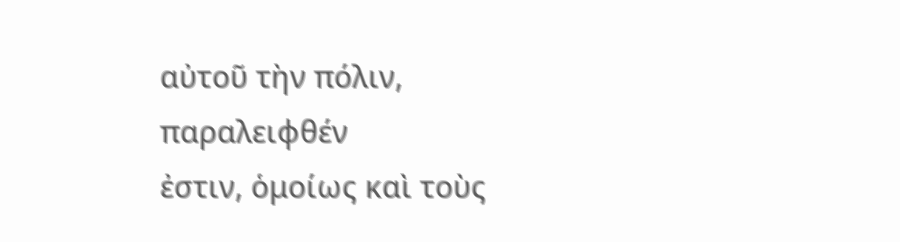αὐτοῦ τὴν πόλιν, παραλειφθέν
ἐστιν, ὁμοίως καὶ τοὺς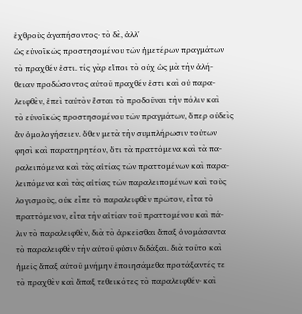ἐχθροὺς ἀγαπήσοντος· τὸ δὲ, ἀλλ'
ὡς εὐνοϊκῶς προστησομένου τῶν ἡμετέρων πραγμάτων
τὸ πραχθέν ἐστι. τίς γὰρ εἴποι τὸ οὐχ ὡς μὰ τὴν ἀλή-
θειαν προδώσοντος αὐτοῦ πραχθέν ἐστι καὶ οὐ παρα-
λειφθὲν, ἐπεὶ ταὐτὸν ἔσται τὸ προδοῦναι τὴν πόλιν καὶ
τὸ εὐνοϊκῶς προστησομένου τῶν πραγμάτων, ὅπερ οὐδεὶς
ἂν ὁμολογήσειεν. ὅθεν μετὰ τὴν συμπλήρωσιν τούτων
φησὶ καὶ παρατηρητέον, ὅτι τὰ πραττόμενα καὶ τὰ πα-
ραλειπόμενα καὶ τὰς αἰτίας τῶν πραττομένων καὶ παρα-
λειπόμενα καὶ τὰς αἰτίας τῶν παραλειπομένων καὶ τοὺς
λογισμοὺς, οὐκ εἶπε τὸ παραλειφθὲν πρῶτον, εἶτα τὸ
πραττόμενον, εἶτα τὴν αἰτίαν τοῦ πραττομένου καὶ πά-
λιν τὸ παραλειφθὲν, διὰ τὸ ἀρκεῖσθαι ἅπαξ ὀνομάσαντα
τὸ παραλειφθὲν τὴν αὐτοῦ φύσιν διδάξαι. διὰ τοῦτο καὶ
ἡμεῖς ἅπαξ αὐτοῦ μνήμην ἐποιησάμεθα προτάξαντές τε
τὸ πραχθὲν καὶ ἅπαξ τεθεικότες τὸ παραλειφθέν· καὶ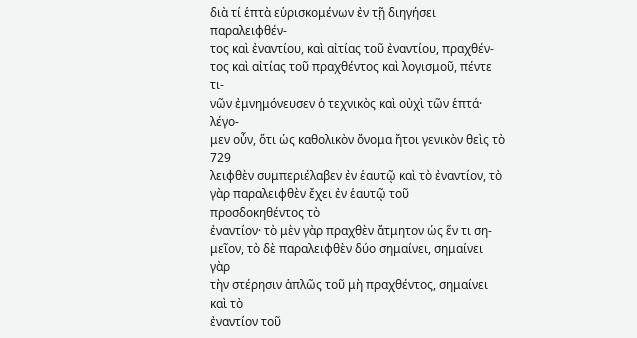διὰ τί ἑπτὰ εὑρισκομένων ἐν τῇ διηγήσει παραλειφθέν-
τος καὶ ἐναντίου, καὶ αἰτίας τοῦ ἐναντίου, πραχθέν-
τος καὶ αἰτίας τοῦ πραχθέντος καὶ λογισμοῦ, πέντε τι-
νῶν ἐμνημόνευσεν ὁ τεχνικὸς καὶ οὐχὶ τῶν ἑπτά· λέγο-
μεν οὖν, ὅτι ὡς καθολικὸν ὄνομα ἤτοι γενικὸν θεὶς τὸ
729
λειφθὲν συμπεριέλαβεν ἐν ἑαυτῷ καὶ τὸ ἐναντίον, τὸ
γὰρ παραλειφθὲν ἔχει ἐν ἑαυτῷ τοῦ προσδοκηθέντος τὸ
ἐναντίον· τὸ μὲν γὰρ πραχθὲν ἄτμητον ὡς ἕν τι ση-
μεῖον, τὸ δὲ παραλειφθὲν δύο σημαίνει, σημαίνει γὰρ
τὴν στέρησιν ἁπλῶς τοῦ μὴ πραχθέντος, σημαίνει καὶ τὸ
ἐναντίον τοῦ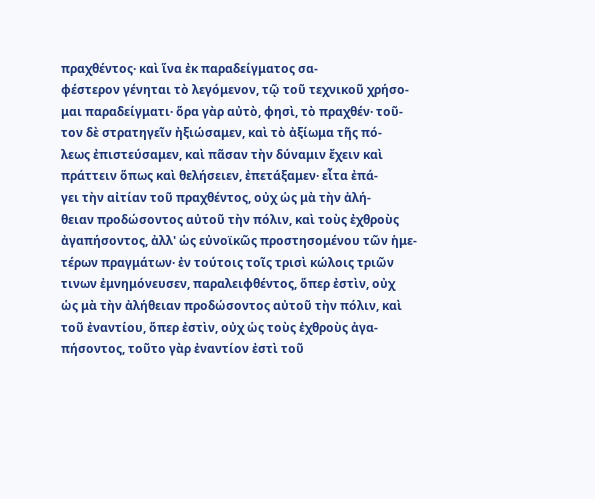πραχθέντος· καὶ ἵνα ἐκ παραδείγματος σα-
φέστερον γένηται τὸ λεγόμενον, τῷ τοῦ τεχνικοῦ χρήσο-
μαι παραδείγματι· ὅρα γὰρ αὐτὸ, φησὶ, τὸ πραχθέν· τοῦ-
τον δὲ στρατηγεῖν ἠξιώσαμεν, καὶ τὸ ἀξίωμα τῆς πό-
λεως ἐπιστεύσαμεν, καὶ πᾶσαν τὴν δύναμιν ἔχειν καὶ
πράττειν ὅπως καὶ θελήσειεν, ἐπετάξαμεν· εἶτα ἐπά-
γει τὴν αἰτίαν τοῦ πραχθέντος, οὐχ ὡς μὰ τὴν ἀλή-
θειαν προδώσοντος αὐτοῦ τὴν πόλιν, καὶ τοὺς ἐχθροὺς
ἀγαπήσοντος, ἀλλ' ὡς εὐνοϊκῶς προστησομένου τῶν ἡμε-
τέρων πραγμάτων· ἐν τούτοις τοῖς τρισὶ κώλοις τριῶν
τινων ἐμνημόνευσεν, παραλειφθέντος, ὅπερ ἐστὶν, οὐχ
ὡς μὰ τὴν ἀλήθειαν προδώσοντος αὐτοῦ τὴν πόλιν, καὶ
τοῦ ἐναντίου, ὅπερ ἐστὶν, οὐχ ὡς τοὺς ἐχθροὺς ἀγα-
πήσοντος, τοῦτο γὰρ ἐναντίον ἐστὶ τοῦ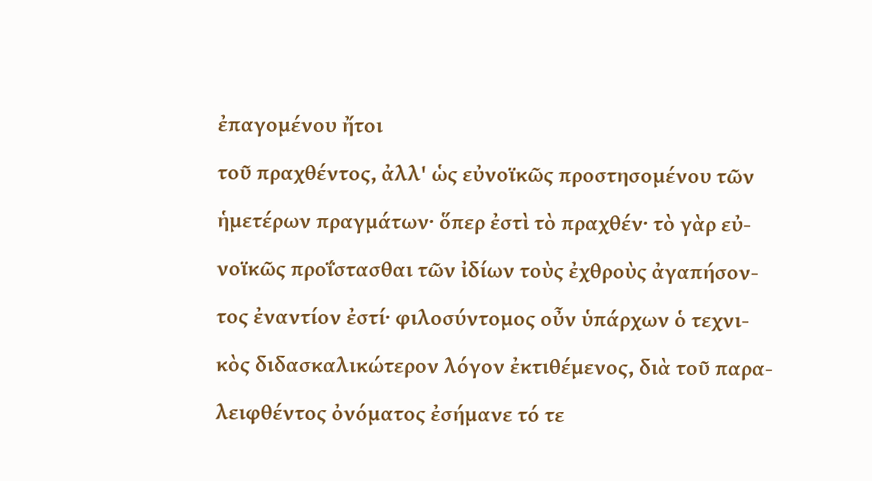ἐπαγομένου ἤτοι
τοῦ πραχθέντος, ἀλλ' ὡς εὐνοϊκῶς προστησομένου τῶν
ἡμετέρων πραγμάτων· ὅπερ ἐστὶ τὸ πραχθέν· τὸ γὰρ εὐ-
νοϊκῶς προΐστασθαι τῶν ἰδίων τοὺς ἐχθροὺς ἀγαπήσον-
τος ἐναντίον ἐστί· φιλοσύντομος οὖν ὑπάρχων ὁ τεχνι-
κὸς διδασκαλικώτερον λόγον ἐκτιθέμενος, διὰ τοῦ παρα-
λειφθέντος ὀνόματος ἐσήμανε τό τε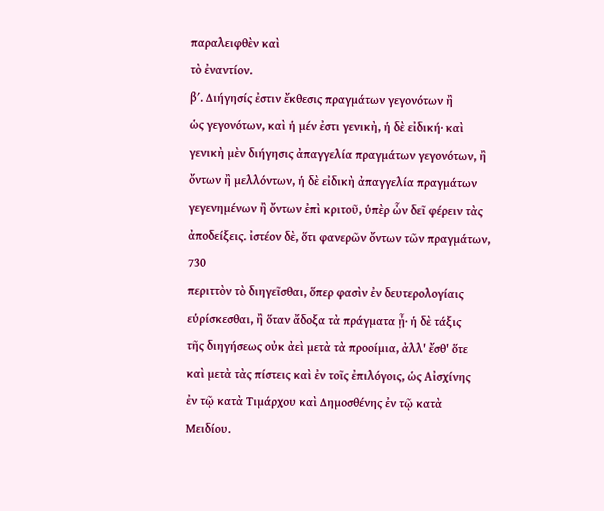παραλειφθὲν καὶ
τὸ ἐναντίον.
βʹ. Διήγησίς ἐστιν ἔκθεσις πραγμάτων γεγονότων ἢ
ὡς γεγονότων, καὶ ἡ μέν ἐστι γενικὴ, ἡ δὲ εἰδική· καὶ
γενικὴ μὲν διήγησις ἀπαγγελία πραγμάτων γεγονότων, ἢ
ὄντων ἢ μελλόντων, ἡ δὲ εἰδικὴ ἀπαγγελία πραγμάτων
γεγενημένων ἢ ὄντων ἐπὶ κριτοῦ, ὑπὲρ ὧν δεῖ φέρειν τὰς
ἀποδείξεις. ἰστέον δὲ, ὅτι φανερῶν ὄντων τῶν πραγμάτων,
730
περιττὸν τὸ διηγεῖσθαι, ὅπερ φασὶν ἐν δευτερολογίαις
εὑρίσκεσθαι, ἢ ὅταν ἄδοξα τὰ πράγματα ᾖ· ἡ δὲ τάξις
τῆς διηγήσεως οὐκ ἀεὶ μετὰ τὰ προοίμια, ἀλλ' ἔσθ' ὅτε
καὶ μετὰ τὰς πίστεις καὶ ἐν τοῖς ἐπιλόγοις, ὡς Αἰσχίνης
ἐν τῷ κατὰ Τιμάρχου καὶ Δημοσθένης ἐν τῷ κατὰ
Μειδίου.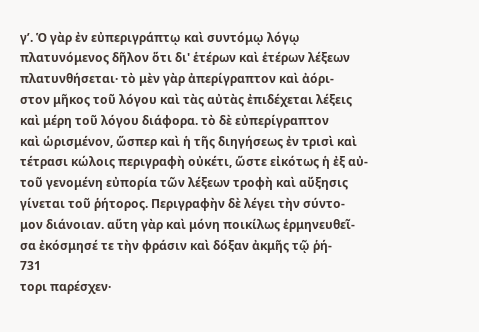γʹ. Ὁ γὰρ ἐν εὐπεριγράπτῳ καὶ συντόμῳ λόγῳ
πλατυνόμενος δῆλον ὅτι δι' ἑτέρων καὶ ἑτέρων λέξεων
πλατυνθήσεται· τὸ μὲν γὰρ ἀπερίγραπτον καὶ ἀόρι-
στον μῆκος τοῦ λόγου καὶ τὰς αὐτὰς ἐπιδέχεται λέξεις
καὶ μέρη τοῦ λόγου διάφορα. τὸ δὲ εὐπερίγραπτον
καὶ ὡρισμένον, ὥσπερ καὶ ἡ τῆς διηγήσεως ἐν τρισὶ καὶ
τέτρασι κώλοις περιγραφὴ οὐκέτι, ὥστε εἰκότως ἡ ἐξ αὐ-
τοῦ γενομένη εὐπορία τῶν λέξεων τροφὴ καὶ αὔξησις
γίνεται τοῦ ῥήτορος. Περιγραφὴν δὲ λέγει τὴν σύντο-
μον διάνοιαν. αὕτη γὰρ καὶ μόνη ποικίλως ἑρμηνευθεῖ-
σα ἐκόσμησέ τε τὴν φράσιν καὶ δόξαν ἀκμῆς τῷ ῥή-
731
τορι παρέσχεν·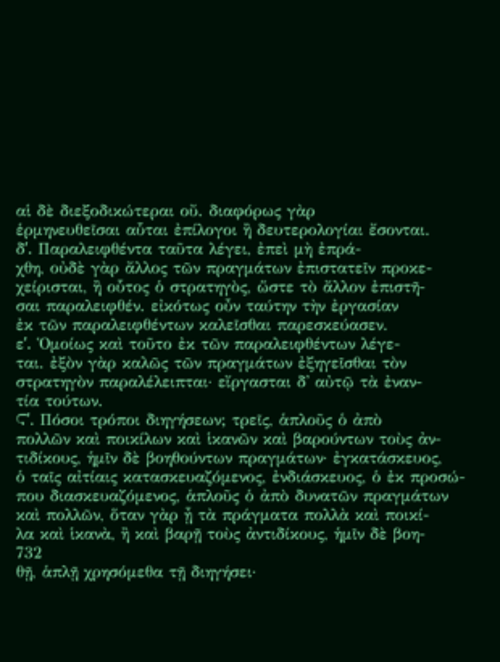αἱ δὲ διεξοδικώτεραι οὔ. διαφόρως γὰρ
ἑρμηνευθεῖσαι αὗται ἐπίλογοι ἢ δευτερολογίαι ἔσονται.
δʹ. Παραλειφθέντα ταῦτα λέγει, ἐπεὶ μὴ ἐπρά-
χθη, οὐδὲ γὰρ ἄλλος τῶν πραγμάτων ἐπιστατεῖν προκε-
χείρισται, ἢ οὗτος ὁ στρατηγὸς, ὥστε τὸ ἄλλον ἐπιστῆ-
σαι παραλειφθέν. εἰκότως οὖν ταύτην τὴν ἐργασίαν
ἐκ τῶν παραλειφθέντων καλεῖσθαι παρεσκεύασεν.
εʹ. Ὁμοίως καὶ τοῦτο ἐκ τῶν παραλειφθέντων λέγε-
ται. ἐξὸν γὰρ καλῶς τῶν πραγμάτων ἐξηγεῖσθαι τὸν
στρατηγὸν παραλέλειπται· εἴργασται δ' αὐτῷ τὰ ἐναν-
τία τούτων.
Ϛʹ. Πόσοι τρόποι διηγήσεων; τρεῖς, ἁπλοῦς ὁ ἀπὸ
πολλῶν καὶ ποικίλων καὶ ἱκανῶν καὶ βαρούντων τοὺς ἀν-
τιδίκους, ἡμῖν δὲ βοηθούντων πραγμάτων· ἐγκατάσκευος,
ὁ ταῖς αἰτίαις κατασκευαζόμενος, ἐνδιάσκευος, ὁ ἐκ προσώ-
που διασκευαζόμενος, ἁπλοῦς ὁ ἀπὸ δυνατῶν πραγμάτων
καὶ πολλῶν, ὅταν γὰρ ᾖ τὰ πράγματα πολλὰ καὶ ποικί-
λα καὶ ἱκανὰ, ἢ καὶ βαρῇ τοὺς ἀντιδίκους, ἡμῖν δὲ βοη-
732
θῇ, ἁπλῇ χρησόμεθα τῇ διηγήσει·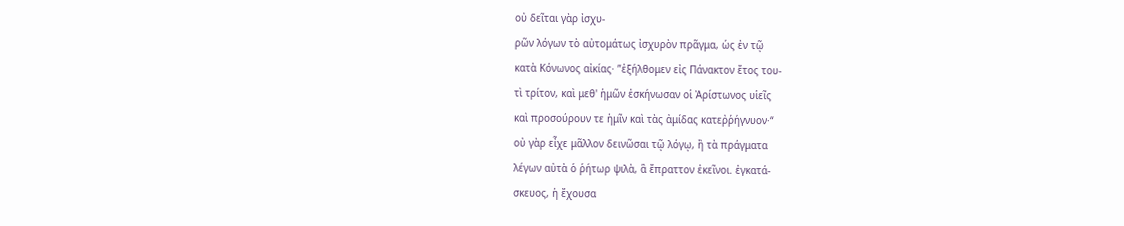οὐ δεῖται γὰρ ἰσχυ-
ρῶν λόγων τὸ αὐτομάτως ἰσχυρὸν πρᾶγμα, ὡς ἐν τῷ
κατὰ Κόνωνος αἰκίας· ”ἐξήλθομεν εἰς Πάνακτον ἔτος του-
τὶ τρίτον, καὶ μεθ' ἡμῶν ἐσκήνωσαν οἱ Ἀρίστωνος υἱεῖς
καὶ προσούρουν τε ἡμῖν καὶ τὰς ἀμίδας κατεῤῥήγνυον·“
οὐ γὰρ εἶχε μᾶλλον δεινῶσαι τῷ λόγῳ, ἢ τὰ πράγματα
λέγων αὐτὰ ὁ ῥήτωρ ψιλὰ, ἃ ἔπραττον ἐκεῖνοι. ἐγκατά-
σκευος, ἡ ἔχουσα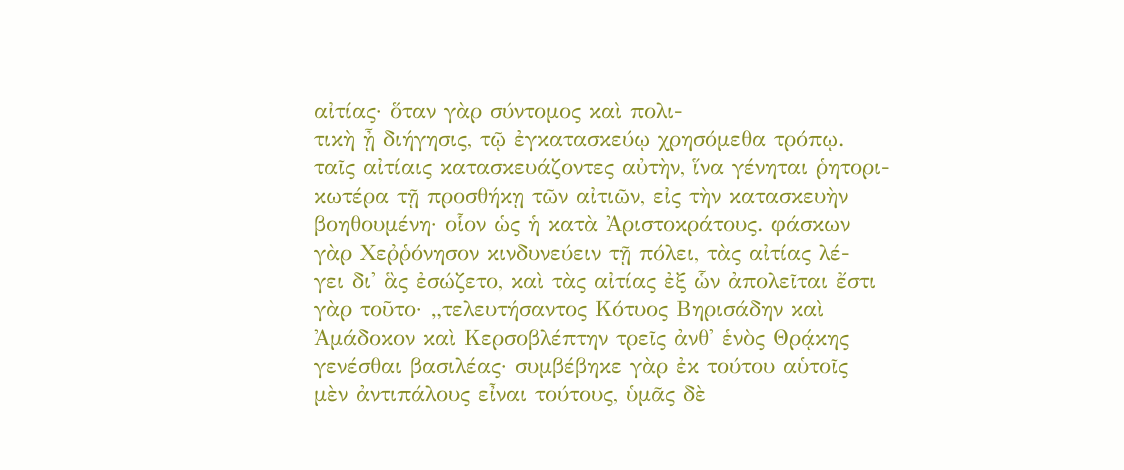αἰτίας· ὅταν γὰρ σύντομος καὶ πολι-
τικὴ ᾖ διήγησις, τῷ ἐγκατασκεύῳ χρησόμεθα τρόπῳ.
ταῖς αἰτίαις κατασκευάζοντες αὐτὴν, ἵνα γένηται ῥητορι-
κωτέρα τῇ προσθήκῃ τῶν αἰτιῶν, εἰς τὴν κατασκευὴν
βοηθουμένη· οἷον ὡς ἡ κατὰ Ἀριστοκράτους. φάσκων
γὰρ Χεῤῥόνησον κινδυνεύειν τῇ πόλει, τὰς αἰτίας λέ-
γει δι' ἃς ἐσώζετο, καὶ τὰς αἰτίας ἐξ ὧν ἀπολεῖται ἔστι
γὰρ τοῦτο· „τελευτήσαντος Κότυος Βηρισάδην καὶ
Ἀμάδοκον καὶ Κερσοβλέπτην τρεῖς ἀνθ' ἑνὸς Θρᾴκης
γενέσθαι βασιλέας· συμβέβηκε γὰρ ἐκ τούτου αὑτοῖς
μὲν ἀντιπάλους εἶναι τούτους, ὑμᾶς δὲ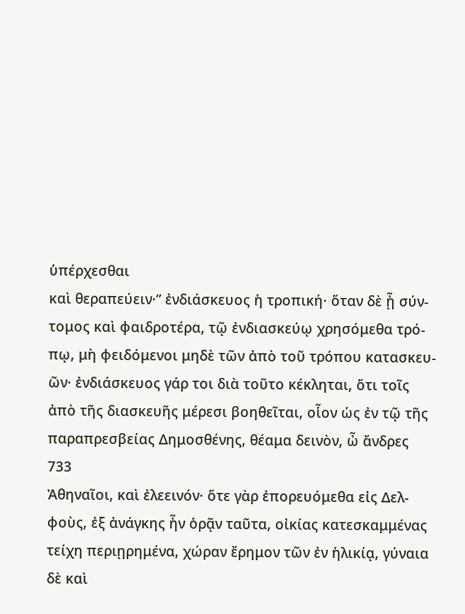ὑπέρχεσθαι
καὶ θεραπεύειν·” ἐνδιάσκευος ἡ τροπική· ὅταν δὲ ᾖ σύν-
τομος καὶ φαιδροτέρα, τῷ ἐνδιασκεύῳ χρησόμεθα τρό-
πῳ, μὴ φειδόμενοι μηδὲ τῶν ἀπὸ τοῦ τρόπου κατασκευ-
ῶν· ἐνδιάσκευος γάρ τοι διὰ τοῦτο κέκληται, ὅτι τοῖς
ἀπὸ τῆς διασκευῆς μέρεσι βοηθεῖται, οἷον ὡς ἐν τῷ τῆς
παραπρεσβείας Δημοσθένης, θέαμα δεινὸν, ὦ ἄνδρες
733
Ἀθηναῖοι, καὶ ἐλεεινόν· ὅτε γὰρ ἐπορευόμεθα εἰς Δελ-
φοὺς, ἐξ ἀνάγκης ἦν ὁρᾷν ταῦτα, οἰκίας κατεσκαμμένας
τείχη περιῃρημένα, χώραν ἔρημον τῶν ἐν ἡλικίᾳ, γύναια
δὲ καὶ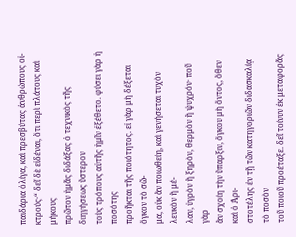παιδάρια ὀλίγα, καὶ πρεσβύτας ἀνθρώπους οἰ-
κτρούς·“ δεῖ δὲ εἰδέναι, ὅτι περὶ πλάτους καὶ μήκους
πρῶτον ἡμᾶς διδάξας ὁ τεχνικὸς τῆς διηγήσεως ὕστερον
τοὺς τρόπους αὐτῆς ἡμῖν ἐξέθετο. φύσει γὰρ ἡ ποσότης
προῆκται τῆς ποιότητος. εἰ γὰρ μὴ δέξεται ὄγκον τὸ σῶ-
μα, οὐκ ἂν ποιωθείη, καὶ γενήσεται τυχὸν λευκὸν ἢ μέ-
λαν, ὑγρὸν ἢ ξηρὸν, θερμὸν ἢ ψυχρόν· ποῦ γὰρ
ἂν σχοίη τὴν ὕπαρξιν, ὄγκου μὴ ὄντος, ὅθεν καὶ ὁ Ἀρι-
στοτέλης ἐν τῇ τῶν κατηγοριῶν διδασκαλίᾳ τὸ ποσὸν
τοῦ ποιοῦ προέταξε. δεῖ τοίνυν ἐκ μεταφορᾶς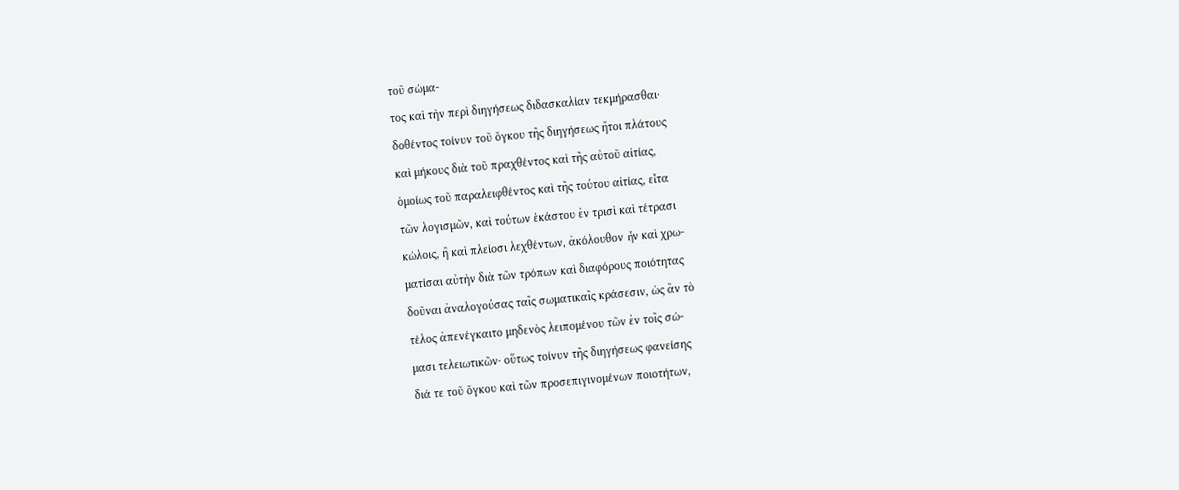τοῦ σώμα-
τος καὶ τὴν περὶ διηγήσεως διδασκαλίαν τεκμήρασθαι·
δοθέντος τοίνυν τοῦ ὄγκου τῆς διηγήσεως ἤτοι πλάτους
καὶ μήκους διὰ τοῦ πραχθέντος καὶ τῆς αὐτοῦ αἰτίας,
ὁμοίως τοῦ παραλειφθέντος καὶ τῆς τούτου αἰτίας, εἶτα
τῶν λογισμῶν, καὶ τούτων ἑκάστου ἐν τρισὶ καὶ τέτρασι
κώλοις, ἢ καὶ πλείοσι λεχθέντων, ἀκόλουθον ἦν καὶ χρω-
ματίσαι αὐτὴν διὰ τῶν τρόπων καὶ διαφόρους ποιότητας
δοῦναι ἀναλογούσας ταῖς σωματικαῖς κράσεσιν, ὡς ἂν τὸ
τέλος ἀπενέγκαιτο μηδενὸς λειπομένου τῶν ἐν τοῖς σώ-
μασι τελειωτικῶν· οὕτως τοίνυν τῆς διηγήσεως φανείσης
διά τε τοῦ ὄγκου καὶ τῶν προσεπιγινομένων ποιοτήτων,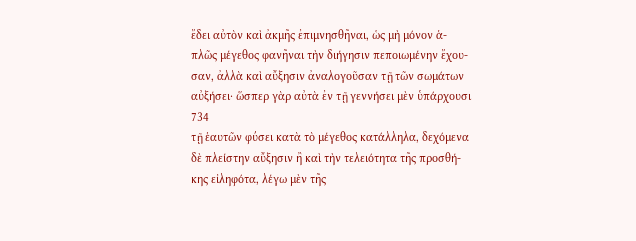ἔδει αὐτὸν καὶ ἀκμῆς ἐπιμνησθῆναι, ὡς μὴ μόνον ἁ-
πλῶς μέγεθος φανῆναι τὴν διήγησιν πεποιωμένην ἔχου-
σαν, ἀλλὰ καὶ αὔξησιν ἀναλογοῦσαν τῇ τῶν σωμάτων
αὐξήσει· ὥσπερ γὰρ αὐτὰ ἐν τῇ γεννήσει μὲν ὑπάρχουσι
734
τῇ ἑαυτῶν φύσει κατὰ τὸ μέγεθος κατάλληλα, δεχόμενα
δὲ πλείστην αὔξησιν ἢ καὶ τὴν τελειότητα τῆς προσθή-
κης εἰληφότα, λέγω μὲν τῆς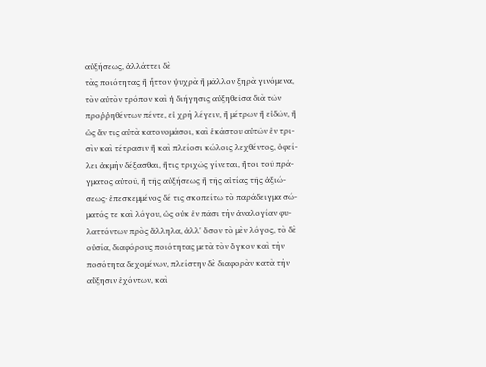αὐξήσεως, ἀλλάττει δὲ
τὰς ποιότητας ἢ ἧττον ψυχρὰ ἢ μᾶλλον ξηρὰ γινόμενα,
τὸν αὐτὸν τρόπον καὶ ἡ διήγησις αὐξηθεῖσα διὰ τῶν
προῤῥηθέντων πέντε, εἰ χρὴ λέγειν, ἢ μέτρων ἢ εἰδῶν, ἢ
ὡς ἄν τις αὐτὰ κατονομάσοι, καὶ ἑκάστου αὐτῶν ἐν τρι-
σὶν καὶ τέτρασιν ἢ καὶ πλείοσι κώλοις λεχθέντος, ὀφεί-
λει ἀκμὴν δέξασθαι, ἥτις τριχῶς γίνεται, ἤτοι τοῦ πρά-
γματος αὐτοῦ, ἢ τῆς αὐξήσεως ἢ τῆς αἰτίας τῆς ἀξιώ-
σεως· ἐπεσκεμμένος δέ τις σκοπείτω τὸ παράδειγμα σώ-
ματός τε καὶ λόγου, ὡς οὐκ ἐν πᾶσι τὴν ἀναλογίαν φυ-
λαττόντων πρὸς ἄλληλα, ἀλλ' ὅσον τὸ μὲν λόγος, τὸ δὲ
οὐσία, διαφόρους ποιότητας μετὰ τὸν ὄγκον καὶ τὴν
ποσότητα δεχομένων, πλείστην δὲ διαφορὰν κατὰ τὴν
αὔξησιν ἐχόντων, καὶ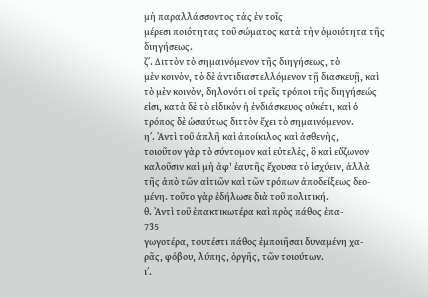μὴ παραλλάσσοντος τὰς ἐν τοῖς
μέρεσι ποιότητας τοῦ σώματος κατὰ τὴν ὁμοιότητα τῆς
διηγήσεως.
ζʹ. Διττὸν τὸ σημαινόμενον τῆς διηγήσεως, τὸ
μὲν κοινὸν, τὸ δὲ ἀντιδιαστελλόμενον τῇ διασκευῇ, καὶ
τὸ μὲν κοινὸν, δηλονότι οἱ τρεῖς τρόποι τῆς διηγήσεώς
εἰσι, κατὰ δὲ τὸ εἰδικὸν ἡ ἐνδιάσκευος οὐκέτι, καὶ ὁ
τρόπος δὲ ὡσαύτως διττὸν ἔχει τὸ σημαινόμενον.
ηʹ. Ἀντὶ τοῦ ἁπλῆ καὶ ἀποίκιλος καὶ ἀσθενὴς,
τοιοῦτον γὰρ τὸ σύντομον καὶ εὐτελὲς, ὃ καὶ εὔζωνον
καλοῦσιν καὶ μὴ ἀφ' ἑαυτῆς ἔχουσα τὸ ἰσχύειν, ἀλλὰ
τῆς ἀπὸ τῶν αἰτιῶν καὶ τῶν τρόπων ἀποδείξεως δεο-
μένη. τοῦτο γὰρ ἐδήλωσε διὰ τοῦ πολιτική.
θ. Ἀντὶ τοῦ ἐπακτικωτέρα καὶ πρὸς πάθος ἐπα-
735
γωγοτέρα, τουτέστι πάθος ἐμποιῆσαι δυναμένη χα-
ρᾶς, φόβου, λύπης, ὀργῆς, τῶν τοιούτων.
ιʹ.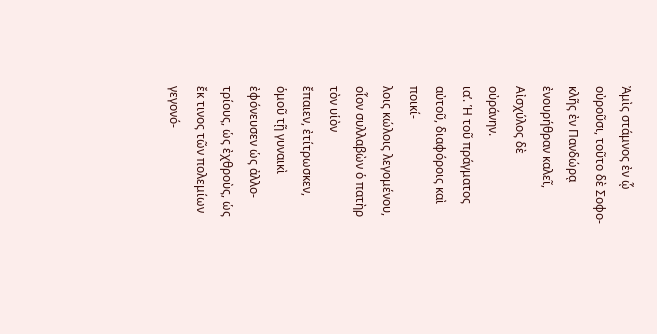Ἀμὶς στάμνος ἐν ᾧ οὐροῦσι, τοῦτο δὲ Σοφο-
κλῆς ἐν Πανδώρᾳ ἐνουρήθραν καλεῖ, Αἰσχύλος δὲ
οὐράνην.
ιαʹ. Ἡ τοῦ πράγματος αὐτοῦ, διαφόροις καὶ ποικί-
λοις κώλοις λεγομένου, οἷον συλλαβὼν ὁ πατὴρ τὸν υἱὸν
ἔπαιεν, ἐτίτρωσκεν, ὁμοῦ τῇ γυναικὶ ἐφόνευσεν ὡς ἀλλο-
τρίους, ὡς ἐχθροὺς, ὡς ἔκ τινος τῶν πολεμίων γεγονό-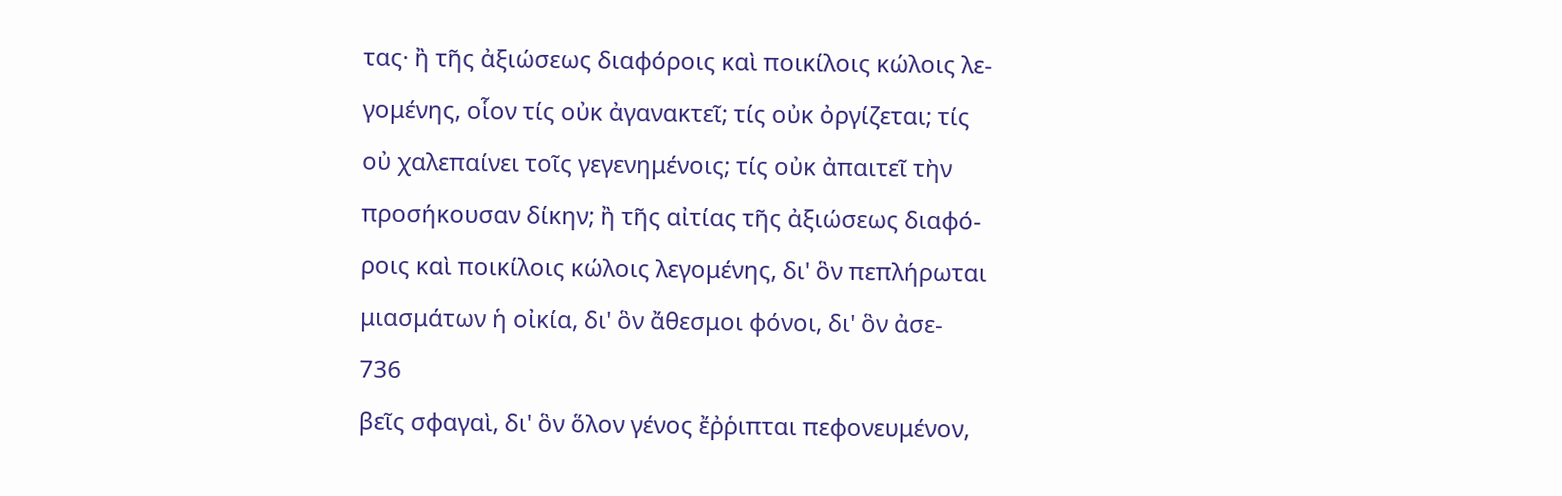τας· ἢ τῆς ἀξιώσεως διαφόροις καὶ ποικίλοις κώλοις λε-
γομένης, οἷον τίς οὐκ ἀγανακτεῖ; τίς οὐκ ὀργίζεται; τίς
οὐ χαλεπαίνει τοῖς γεγενημένοις; τίς οὐκ ἀπαιτεῖ τὴν
προσήκουσαν δίκην; ἢ τῆς αἰτίας τῆς ἀξιώσεως διαφό-
ροις καὶ ποικίλοις κώλοις λεγομένης, δι' ὃν πεπλήρωται
μιασμάτων ἡ οἰκία, δι' ὃν ἄθεσμοι φόνοι, δι' ὃν ἀσε-
736
βεῖς σφαγαὶ, δι' ὃν ὅλον γένος ἔῤῥιπται πεφονευμένον,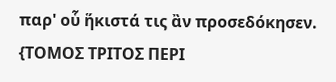παρ' οὗ ἥκιστά τις ἂν προσεδόκησεν.
{ΤΟΜΟΣ ΤΡΙΤΟΣ ΠΕΡΙ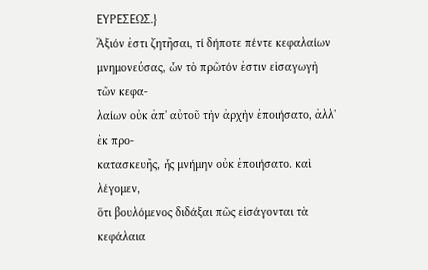ΕΥΡΕΣΕΩΣ.}
Ἄξιόν ἐστι ζητῆσαι, τί δήποτε πέντε κεφαλαίων
μνημονεύσας, ὧν τὸ πρῶτόν ἐστιν εἰσαγωγὴ τῶν κεφα-
λαίων οὐκ ἀπ' αὐτοῦ τὴν ἀρχὴν ἐποιήσατο, ἀλλ' ἐκ προ-
κατασκευῆς, ἧς μνήμην οὐκ ἐποιήσατο. καὶ λέγομεν,
ὅτι βουλόμενος διδάξαι πῶς εἰσάγονται τὰ κεφάλαια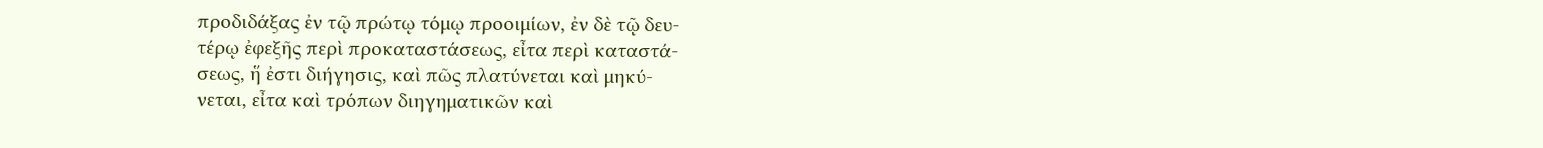προδιδάξας ἐν τῷ πρώτῳ τόμῳ προοιμίων, ἐν δὲ τῷ δευ-
τέρῳ ἐφεξῆς περὶ προκαταστάσεως, εἶτα περὶ καταστά-
σεως, ἥ ἐστι διήγησις, καὶ πῶς πλατύνεται καὶ μηκύ-
νεται, εἶτα καὶ τρόπων διηγηματικῶν καὶ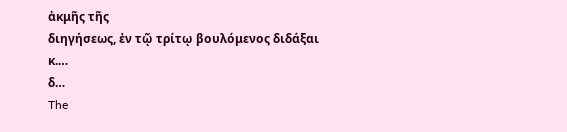ἀκμῆς τῆς
διηγήσεως, ἐν τῷ τρίτῳ βουλόμενος διδάξαι κ.…
δ…
The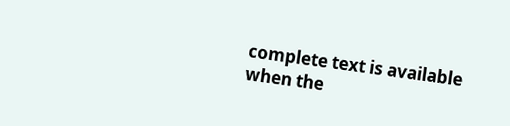complete text is available when the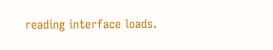reading interface loads.